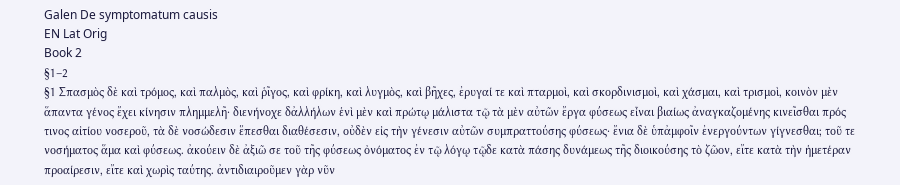Galen De symptomatum causis
EN Lat Orig
Book 2
§1–2
§1 Σπασμὸς δὲ καὶ τρόμος, καὶ παλμὸς, καὶ ῥῖγος, καὶ φρίκη, καὶ λυγμὸς, καὶ βῆχες, ἐρυγαί τε καὶ πταρμοὶ, καὶ σκορδινισμοὶ, καὶ χάσμαι, καὶ τρισμοὶ, κοινὸν μὲν ἅπαντα γένος ἔχει κίνησιν πλημμελῆ· διενήνοχε δἀλλήλων ἑνὶ μὲν καὶ πρώτῳ μάλιστα τῷ τὰ μὲν αὐτῶν ἔργα φύσεως εἶναι βιαίως ἀναγκαζομένης κινεῖσθαι πρός τινος αἰτίου νοσεροῦ, τὰ δὲ νοσώδεσιν ἕπεσθαι διαθέσεσιν, οὐδὲν εἰς τὴν γένεσιν αὐτῶν συμπραττούσης φύσεως· ἔνια δὲ ὑπἀμφοῖν ἐνεργούντων γίγνεσθαι; τοῦ τε νοσήματος ἅμα καὶ φύσεως. ἀκούειν δὲ ἀξιῶ σε τοῦ τῆς φύσεως ὀνόματος ἐν τῷ λόγῳ τῷδε κατὰ πάσης δυνάμεως τῆς διοικούσης τὸ ζῶον, εἴτε κατὰ τὴν ἡμετέραν προαίρεσιν, εἴτε καὶ χωρὶς ταύτης. ἀντιδιαιροῦμεν γὰρ νῦν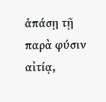ἁπάσῃ τῇ παρὰ φύσιν αἰτίᾳ,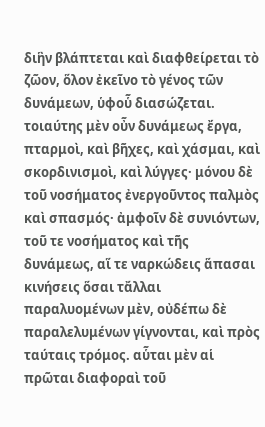διἣν βλάπτεται καὶ διαφθείρεται τὸ ζῶον, ὅλον ἐκεῖνο τὸ γένος τῶν δυνάμεων, ὑφοὗ διασώζεται. τοιαύτης μὲν οὖν δυνάμεως ἔργα, πταρμοὶ, καὶ βῆχες, καὶ χάσμαι, καὶ σκορδινισμοὶ, καὶ λύγγες· μόνου δὲ τοῦ νοσήματος ἐνεργοῦντος παλμὸς καὶ σπασμός· ἀμφοῖν δὲ συνιόντων, τοῦ τε νοσήματος καὶ τῆς δυνάμεως, αἵ τε ναρκώδεις ἅπασαι κινήσεις ὅσαι τἄλλαι παραλυομένων μὲν, οὐδέπω δὲ παραλελυμένων γίγνονται, καὶ πρὸς ταύταις τρόμος. αὗται μὲν αἱ πρῶται διαφοραὶ τοῦ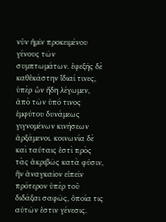νῦν ἡμῖν προκειμένου γένους τῶν συμπτωμάτων. ἐφεξῆς δὲ καθἑκάστην ἴδιαί τινες, ὑπὲρ ὧν ἤδη λέγωμεν, ἀπὸ τῶν ὑπό τινος ἐμφύτου δυνάμεως γιγνομένων κινήσεων ἀρξάμενοι. κοινωνία δὲ καὶ ταύταις ἐστὶ πρὸς τὰς ἀκριβῶς κατὰ φύσιν, ἣν ἀναγκαῖον εἰπεῖν πρότερον ὑπὲρ τοῦ διδάξαι σαφῶς, ὁποία τις αὐτῶν ἐστιν γένεσις.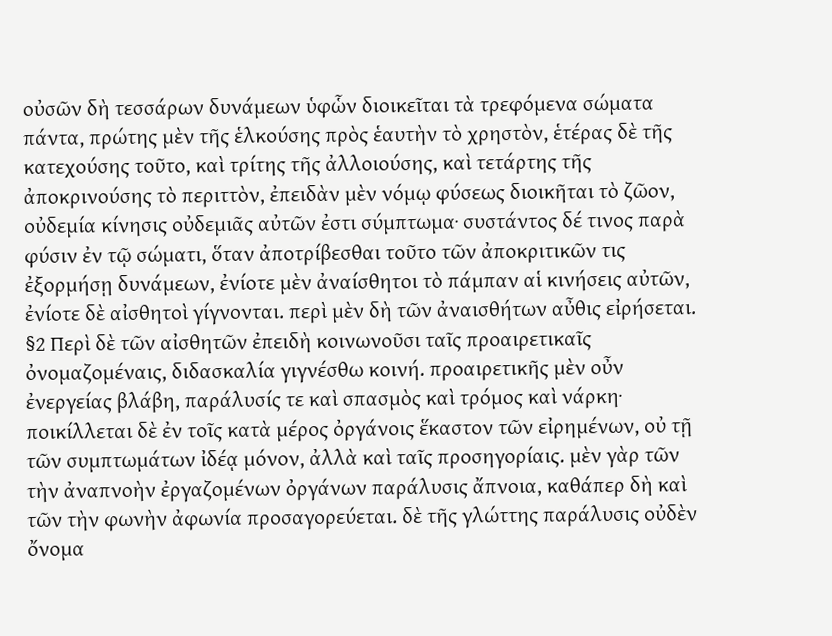οὐσῶν δὴ τεσσάρων δυνάμεων ὑφὧν διοικεῖται τὰ τρεφόμενα σώματα πάντα, πρώτης μὲν τῆς ἑλκούσης πρὸς ἑαυτὴν τὸ χρηστὸν, ἑτέρας δὲ τῆς κατεχούσης τοῦτο, καὶ τρίτης τῆς ἀλλοιούσης, καὶ τετάρτης τῆς ἀποκρινούσης τὸ περιττὸν, ἐπειδὰν μὲν νόμῳ φύσεως διοικῆται τὸ ζῶον, οὐδεμία κίνησις οὐδεμιᾶς αὐτῶν ἐστι σύμπτωμα· συστάντος δέ τινος παρὰ φύσιν ἐν τῷ σώματι, ὅταν ἀποτρίβεσθαι τοῦτο τῶν ἀποκριτικῶν τις ἐξορμήσῃ δυνάμεων, ἐνίοτε μὲν ἀναίσθητοι τὸ πάμπαν αἱ κινήσεις αὐτῶν, ἐνίοτε δὲ αἰσθητοὶ γίγνονται. περὶ μὲν δὴ τῶν ἀναισθήτων αὖθις εἰρήσεται.
§2 Περὶ δὲ τῶν αἰσθητῶν ἐπειδὴ κοινωνοῦσι ταῖς προαιρετικαῖς ὀνομαζομέναις, διδασκαλία γιγνέσθω κοινή. προαιρετικῆς μὲν οὖν ἐνεργείας βλάβη, παράλυσίς τε καὶ σπασμὸς καὶ τρόμος καὶ νάρκη· ποικίλλεται δὲ ἐν τοῖς κατὰ μέρος ὀργάνοις ἕκαστον τῶν εἰρημένων, οὐ τῇ τῶν συμπτωμάτων ἰδέᾳ μόνον, ἀλλὰ καὶ ταῖς προσηγορίαις. μὲν γὰρ τῶν τὴν ἀναπνοὴν ἐργαζομένων ὀργάνων παράλυσις ἄπνοια, καθάπερ δὴ καὶ τῶν τὴν φωνὴν ἀφωνία προσαγορεύεται. δὲ τῆς γλώττης παράλυσις οὐδὲν ὄνομα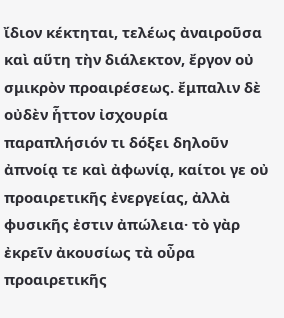ἴδιον κέκτηται, τελέως ἀναιροῦσα καὶ αὕτη τὴν διάλεκτον, ἔργον οὐ σμικρὸν προαιρέσεως. ἔμπαλιν δὲ οὐδὲν ἧττον ἰσχουρία παραπλήσιόν τι δόξει δηλοῦν ἀπνοίᾳ τε καὶ ἀφωνίᾳ, καίτοι γε οὐ προαιρετικῆς ἐνεργείας, ἀλλὰ φυσικῆς ἐστιν ἀπώλεια· τὸ γὰρ ἐκρεῖν ἀκουσίως τὰ οὖρα προαιρετικῆς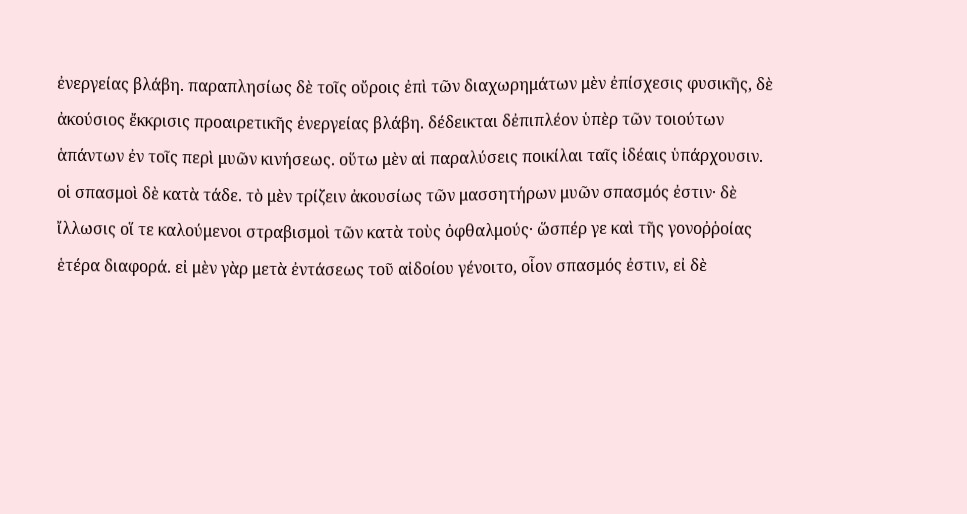ἐνεργείας βλάβη. παραπλησίως δὲ τοῖς οὔροις ἐπὶ τῶν διαχωρημάτων μὲν ἐπίσχεσις φυσικῆς, δὲ ἀκούσιος ἔκκρισις προαιρετικῆς ἐνεργείας βλάβη. δέδεικται δἐπιπλέον ὑπὲρ τῶν τοιούτων ἁπάντων ἐν τοῖς περὶ μυῶν κινήσεως. οὕτω μὲν αἱ παραλύσεις ποικίλαι ταῖς ἰδέαις ὑπάρχουσιν. οἱ σπασμοὶ δὲ κατὰ τάδε. τὸ μὲν τρίζειν ἀκουσίως τῶν μασσητήρων μυῶν σπασμός ἐστιν· δὲ ἴλλωσις οἵ τε καλούμενοι στραβισμοὶ τῶν κατὰ τοὺς ὀφθαλμούς· ὥσπέρ γε καὶ τῆς γονοῤῥοίας ἑτέρα διαφορά. εἰ μὲν γὰρ μετὰ ἐντάσεως τοῦ αἰδοίου γένοιτο, οἷον σπασμός ἐστιν, εἰ δὲ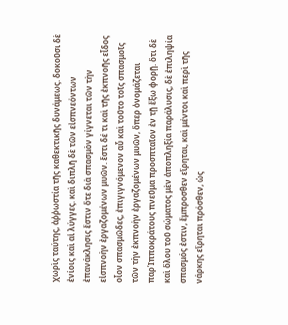χωρὶς ταύτης, ἀῤῥωστία τῆς καθεκτικῆς δυνάμεως. δοκοῦσι δὲ ἐνίοις καὶ αἱ λύγγες. καὶ διπλῆ δὲ τῶν εἰσπνεόντων ἐπανάκλησις ἔστιν ὅτε διὰ σπασμὸν γίγνεται τῶν τὴν εἰσπνοὴν ἐργαζομένων μυῶν. ἔστι δέ τι καὶ τῆς ἐκπνοῆς εἶδος οἷον σπασμῶδες, ἐπιγιγνόμενον αὖ καὶ τοῦτο τοῖς σπασμοῖς τῶν τὴν ἐκπνοὴν ἐργαζομένων μυῶν, ὅπερ ὀνομάζεται παρἹπποκράτους πνεῦμα προσπταῖον ἐν τῇ ἔξω φορῇ. ὅτι δὲ καὶ ὅλου τοῦ σώματος μὲν ἀποπληξία παράλυσις, δὲ ἐπιληψία σπασμός ἐστιν, ἔμπροσθεν εἴρηται, καὶ μέντοι καὶ περὶ τῆς νάρκης εἴρηται πρόσθεν, ὡς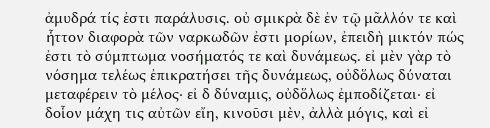ἀμυδρά τίς ἐστι παράλυσις. οὐ σμικρὰ δὲ ἐν τῷ μᾶλλόν τε καὶ ἧττον διαφορὰ τῶν ναρκωδῶν ἐστι μορίων, ἐπειδὴ μικτόν πώς ἐστι τὸ σύμπτωμα νοσήματός τε καὶ δυνάμεως. εἰ μὲν γὰρ τὸ νόσημα τελέως ἐπικρατήσει τῆς δυνάμεως, οὐδὅλως δύναται μεταφέρειν τὸ μέλος· εἰ δ δύναμις, οὐδὅλως ἐμποδίζεται· εἰ δοἷον μάχη τις αὐτῶν εἴη, κινοῦσι μὲν, ἀλλὰ μόγις, καὶ εἰ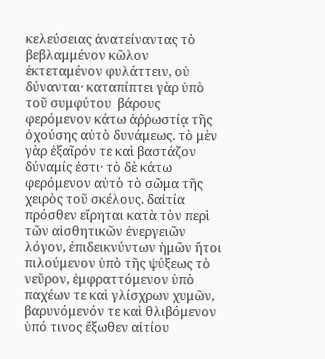κελεύσειας ἀνατείναντας τὸ βεβλαμμένον κῶλον ἐκτεταμένον φυλάττειν, οὐ δύνανται· καταπίπτει γὰρ ὑπὸ τοῦ συμφύτου  βάρους φερόμενον κάτω ἀῤῥωστίᾳ τῆς ὀχούσης αὐτὸ δυνάμεως. τὸ μὲν γὰρ ἐξαῖρόν τε καὶ βαστάζον δύναμίς ἐστι· τὸ δὲ κάτω φερόμενον αὐτὸ τὸ σῶμα τῆς χειρὸς τοῦ σκέλους. δαἰτία πρόσθεν εἴρηται κατὰ τὸν περὶ τῶν αἰσθητικῶν ἐνεργειῶν λόγον, ἐπιδεικνύντων ἡμῶν ἤτοι πιλούμενον ὑπὸ τῆς ψύξεως τὸ νεῦρον, ἐμφραττόμενον ὑπὸ παχέων τε καὶ γλίσχρων χυμῶν, βαρυνόμενόν τε καὶ θλιβόμενον ὑπό τινος ἔξωθεν αἰτίου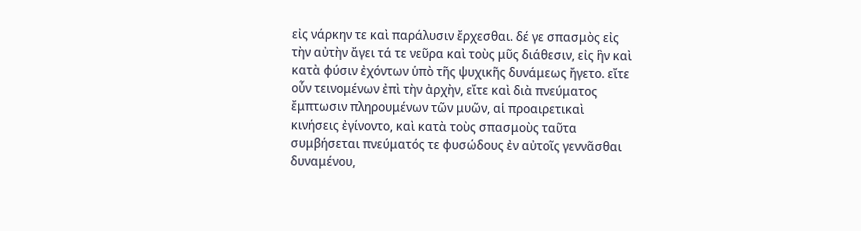εἰς νάρκην τε καὶ παράλυσιν ἔρχεσθαι. δέ γε σπασμὸς εἰς τὴν αὐτὴν ἄγει τά τε νεῦρα καὶ τοὺς μῦς διάθεσιν, εἰς ἣν καὶ κατὰ φύσιν ἐχόντων ὑπὸ τῆς ψυχικῆς δυνάμεως ἤγετο. εἴτε οὖν τεινομένων ἐπὶ τὴν ἀρχὴν, εἴτε καὶ διὰ πνεύματος ἔμπτωσιν πληρουμένων τῶν μυῶν, αἱ προαιρετικαὶ κινήσεις ἐγίνοντο, καὶ κατὰ τοὺς σπασμοὺς ταῦτα συμβήσεται πνεύματός τε φυσώδους ἐν αὐτοῖς γεννᾶσθαι δυναμένου,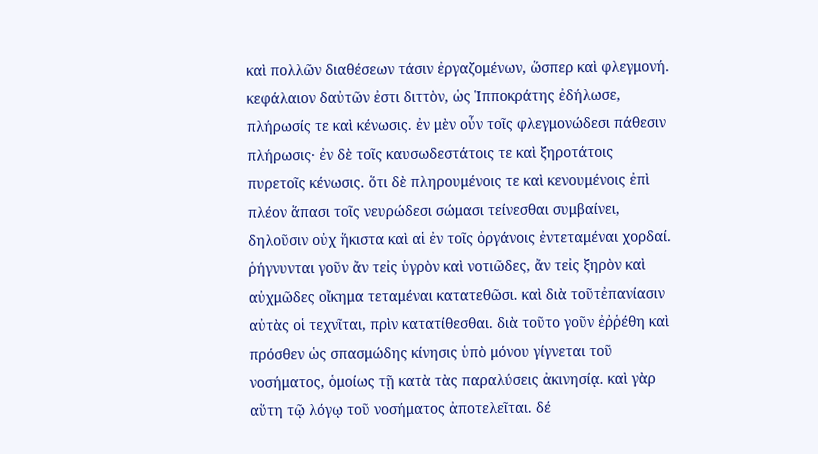καὶ πολλῶν διαθέσεων τάσιν ἐργαζομένων, ὥσπερ καὶ φλεγμονή. κεφάλαιον δαὐτῶν ἐστι διττὸν, ὡς Ἱπποκράτης ἐδήλωσε, πλήρωσίς τε καὶ κένωσις. ἐν μὲν οὖν τοῖς φλεγμονώδεσι πάθεσιν πλήρωσις· ἐν δὲ τοῖς καυσωδεστάτοις τε καὶ ξηροτάτοις πυρετοῖς κένωσις. ὅτι δὲ πληρουμένοις τε καὶ κενουμένοις ἐπὶ πλέον ἅπασι τοῖς νευρώδεσι σώμασι τείνεσθαι συμβαίνει, δηλοῦσιν οὐχ ἥκιστα καὶ αἱ ἐν τοῖς ὀργάνοις ἐντεταμέναι χορδαί. ῥήγνυνται γοῦν ἄν τεἰς ὑγρὸν καὶ νοτιῶδες, ἄν τεἰς ξηρὸν καὶ αὐχμῶδες οἴκημα τεταμέναι κατατεθῶσι. καὶ διὰ τοῦτἐπανίασιν αὐτὰς οἱ τεχνῖται, πρὶν κατατίθεσθαι. διὰ τοῦτο γοῦν ἐῤῥέθη καὶ πρόσθεν ὡς σπασμώδης κίνησις ὑπὸ μόνου γίγνεται τοῦ νοσήματος, ὁμοίως τῇ κατὰ τὰς παραλύσεις ἀκινησίᾳ. καὶ γὰρ αὕτη τῷ λόγῳ τοῦ νοσήματος ἀποτελεῖται. δέ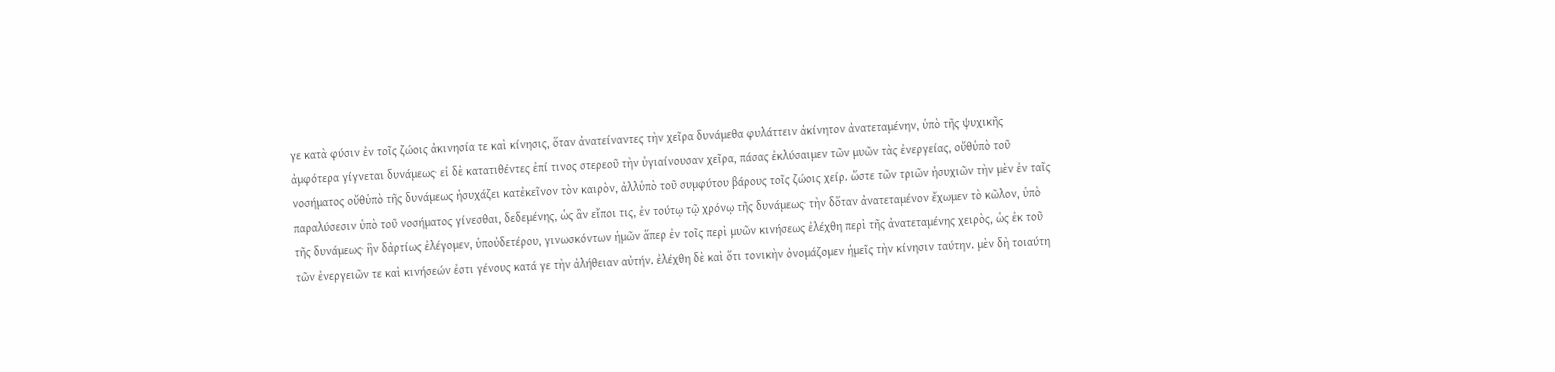γε κατὰ φύσιν ἐν τοῖς ζώοις ἀκινησία τε καὶ κίνησις, ὅταν ἀνατείναντες τὴν χεῖρα δυνάμεθα φυλάττειν ἀκίνητον ἀνατεταμένην, ὑπὸ τῆς ψυχικῆς ἀμφότερα γίγνεται δυνάμεως· εἰ δὲ κατατιθέντες ἐπί τινος στερεοῦ τὴν ὑγιαίνουσαν χεῖρα, πάσας ἐκλύσαιμεν τῶν μυῶν τὰς ἐνεργείας, οὔθὑπὸ τοῦ νοσήματος οὔθὑπὸ τῆς δυνάμεως ἡσυχάζει κατἐκεῖνον τὸν καιρὸν, ἀλλὑπὸ τοῦ συμφύτου βάρους τοῖς ζώοις χείρ. ὥστε τῶν τριῶν ἡσυχιῶν τὴν μὲν ἐν ταῖς παραλύσεσιν ὑπὸ τοῦ νοσήματος γίνεσθαι, δεδεμένης, ὡς ἂν εἴποι τις, ἐν τούτῳ τῷ χρόνῳ τῆς δυνάμεως· τὴν δὅταν ἀνατεταμένον ἔχωμεν τὸ κῶλον, ὑπὸ τῆς δυνάμεως· ἣν δἀρτίως ἐλέγομεν, ὑποὐδετέρου, γινωσκόντων ἡμῶν ἅπερ ἐν τοῖς περὶ μυῶν κινήσεως ἐλέχθη περὶ τῆς ἀνατεταμένης χειρὸς, ὡς ἐκ τοῦ τῶν ἐνεργειῶν τε καὶ κινήσεών ἐστι γένους κατά γε τὴν ἀλήθειαν αὐτήν. ἐλέχθη δὲ καὶ ὅτι τονικὴν ὀνομάζομεν ἡμεῖς τὴν κίνησιν ταύτην. μὲν δὴ τοιαύτη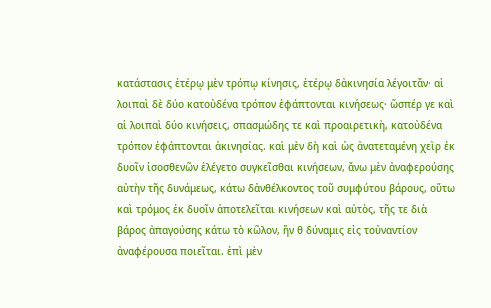κατάστασις ἑτέρῳ μὲν τρόπῳ κίνησις, ἑτέρῳ δἀκινησία λέγοιτἄν· αἱ λοιπαὶ δὲ δύο κατοὐδένα τρόπον ἐφάπτονται κινήσεως· ὥσπέρ γε καὶ αἱ λοιπαὶ δύο κινήσεις, σπασμώδης τε καὶ προαιρετικὴ, κατοὐδένα τρόπον ἐφάπτονται ἀκινησίας. καὶ μὲν δὴ καὶ ὡς ἀνατεταμένη χεὶρ ἐκ δυοῖν ἰσοσθενῶν ἐλέγετο συγκεῖσθαι κινήσεων, ἄνω μὲν ἀναφερούσης αὐτὴν τῆς δυνάμεως, κάτω δἀνθέλκοντος τοῦ συμφύτου βάρους, οὕτω καὶ τρόμος ἐκ δυοῖν ἀποτελεῖται κινήσεων καὶ αὐτὸς, τῆς τε διὰ βάρος ἀπαγούσης κάτω τὸ κῶλον, ἥν θ δύναμις εἰς τοὐναντίον ἀναφέρουσα ποιεῖται. ἐπὶ μὲν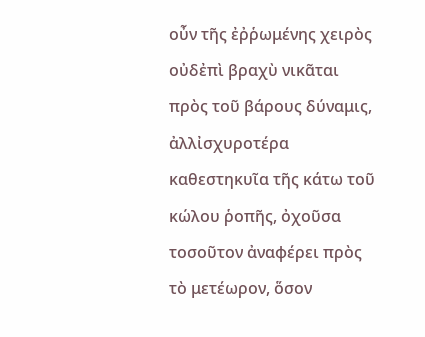οὖν τῆς ἐῤῥωμένης χειρὸς οὐδἐπὶ βραχὺ νικᾶται πρὸς τοῦ βάρους δύναμις, ἀλλἰσχυροτέρα καθεστηκυῖα τῆς κάτω τοῦ κώλου ῥοπῆς, ὀχοῦσα τοσοῦτον ἀναφέρει πρὸς τὸ μετέωρον, ὅσον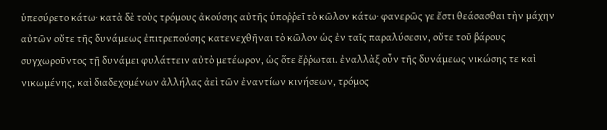ὑπεσύρετο κάτω· κατὰ δὲ τοὺς τρόμους ἀκούσης αὐτῆς ὑποῤῥεῖ τὸ κῶλον κάτω· φανερῶς γε ἔστι θεάσασθαι τὴν μάχην αὐτῶν οὔτε τῆς δυνάμεως ἐπιτρεπούσης κατενεχθῆναι τὸ κῶλον ὡς ἐν ταῖς παραλύσεσιν, οὔτε τοῦ βάρους συγχωροῦντος τῇ δυνάμει φυλάττειν αὐτὸ μετέωρον, ὡς ὅτε ἔῤῥωται. ἐναλλὰξ οὖν τῆς δυνάμεως νικώσης τε καὶ νικωμένης, καὶ διαδεχομένων ἀλλήλας ἀεὶ τῶν ἐναντίων κινήσεων, τρόμος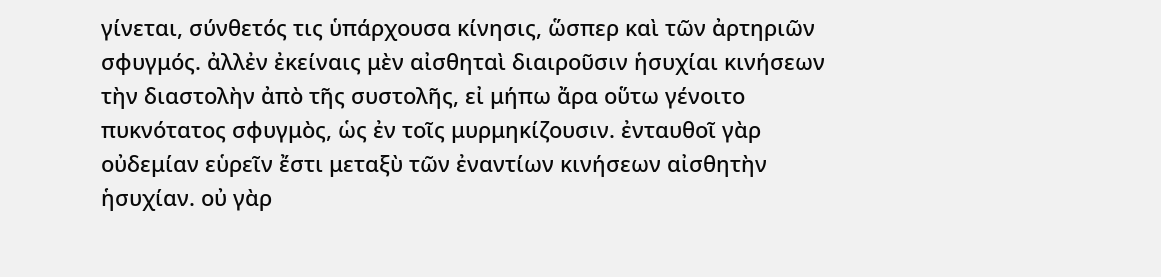γίνεται, σύνθετός τις ὑπάρχουσα κίνησις, ὥσπερ καὶ τῶν ἀρτηριῶν σφυγμός. ἀλλἐν ἐκείναις μὲν αἰσθηταὶ διαιροῦσιν ἡσυχίαι κινήσεων τὴν διαστολὴν ἀπὸ τῆς συστολῆς, εἰ μήπω ἄρα οὕτω γένοιτο πυκνότατος σφυγμὸς, ὡς ἐν τοῖς μυρμηκίζουσιν. ἐνταυθοῖ γὰρ οὐδεμίαν εὑρεῖν ἔστι μεταξὺ τῶν ἐναντίων κινήσεων αἰσθητὴν ἡσυχίαν. οὐ γὰρ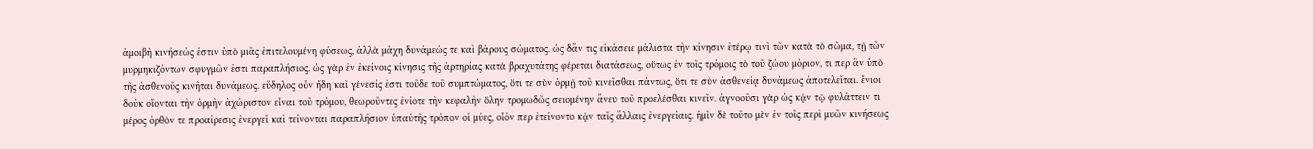ἀμοιβὴ κινήσεώς ἐστιν ὑπὸ μιᾶς ἐπιτελουμένη φύσεως, ἀλλὰ μάχη δυνάμεώς τε καὶ βάρους σώματος. ὡς δἄν τις εἰκάσειε μάλιστα τὴν κίνησιν ἑτέρῳ τινὶ τῶν κατὰ τὸ σῶμα, τῇ τῶν μυρμηκιζόντων σφυγμῶν ἐστι παραπλήσιος. ὡς γὰρ ἐν ἐκείνοις κίνησις τῆς ἀρτηρίας κατὰ βραχυτάτης φέρεται διατάσεως, οὕτως ἐν τοῖς τρόμοις τὸ τοῦ ζώου μόριον, τι περ ἂν ὑπὸ τῆς ἀσθενοῦς κινῆται δυνάμεως. εὔδηλος οὖν ἤδη καὶ γένεσίς ἐστι τοῦδε τοῦ συμπτώματος, ὅτι τε σὺν ὁρμῇ τοῦ κινεῖσθαι πάντως, ὅτι τε σὺν ἀσθενείᾳ δυνάμεως ἀποτελεῖται. ἔνιοι δοὐκ οἴονται τὴν ὁρμὴν ἀχώριστον εἶναι τοῦ τρόμου, θεωροῦντες ἐνίοτε τὴν κεφαλὴν ὅλην τρομωδῶς σειομένην ἄνευ τοῦ προελέσθαι κινεῖν. ἀγνοοῦσι γὰρ ὡς κᾀν τῷ φυλάττειν τι μέρος ὀρθὸν τε προαίρεσις ἐνεργεῖ καὶ τείνονται παραπλήσιον ὑπαὐτῆς τρόπον οἱ μύες, οἷόν περ ἐτείνοντο κᾀν ταῖς ἄλλαις ἐνεργείαις. ἡμῖν δὲ τοῦτο μὲν ἐν τοῖς περὶ μυῶν κινήσεως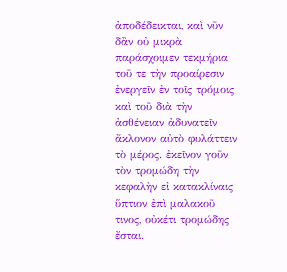ἀποδέδεικται, καὶ νῦν δἂν οὐ μικρὰ παράσχοιμεν τεκμήρια τοῦ τε τὴν προαίρεσιν ἐνεργεῖν ἐν τοῖς τρόμοις καὶ τοῦ διὰ τὴν ἀσθένειαν ἀδυνατεῖν ἄκλονον αὐτὸ φυλάττειν τὸ μέρος. ἐκεῖνον γοῦν τὸν τρομώδη τὴν κεφαλὴν εἰ κατακλίναις ὕπτιον ἐπὶ μαλακοῦ τινος, οὐκέτι τρομώδης ἔσται.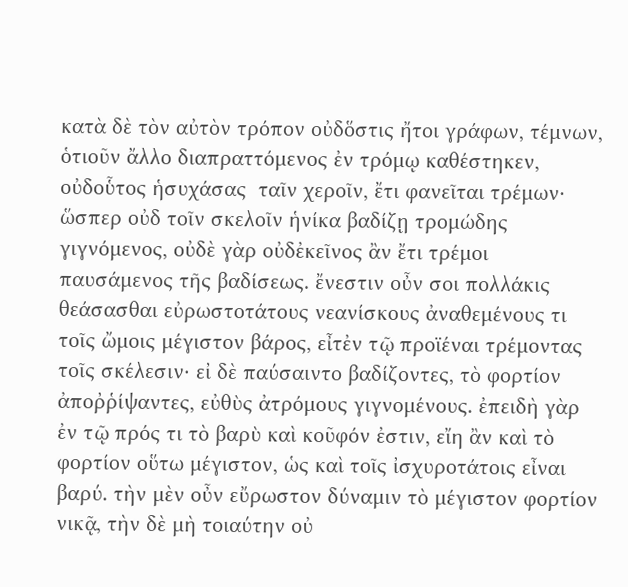κατὰ δὲ τὸν αὐτὸν τρόπον οὐδὅστις ἤτοι γράφων, τέμνων, ὁτιοῦν ἄλλο διαπραττόμενος ἐν τρόμῳ καθέστηκεν, οὐδοὗτος ἡσυχάσας  ταῖν χεροῖν, ἔτι φανεῖται τρέμων· ὥσπερ οὐδ τοῖν σκελοῖν ἡνίκα βαδίζῃ τρομώδης γιγνόμενος, οὐδὲ γὰρ οὐδἐκεῖνος ἂν ἔτι τρέμοι παυσάμενος τῆς βαδίσεως. ἔνεστιν οὖν σοι πολλάκις θεάσασθαι εὐρωστοτάτους νεανίσκους ἀναθεμένους τι τοῖς ὤμοις μέγιστον βάρος, εἶτἐν τῷ προϊέναι τρέμοντας τοῖς σκέλεσιν· εἰ δὲ παύσαιντο βαδίζοντες, τὸ φορτίον ἀποῤῥίψαντες, εὐθὺς ἀτρόμους γιγνομένους. ἐπειδὴ γὰρ ἐν τῷ πρός τι τὸ βαρὺ καὶ κοῦφόν ἐστιν, εἴη ἂν καὶ τὸ φορτίον οὕτω μέγιστον, ὡς καὶ τοῖς ἰσχυροτάτοις εἶναι βαρύ. τὴν μὲν οὖν εὔρωστον δύναμιν τὸ μέγιστον φορτίον νικᾷ, τὴν δὲ μὴ τοιαύτην οὐ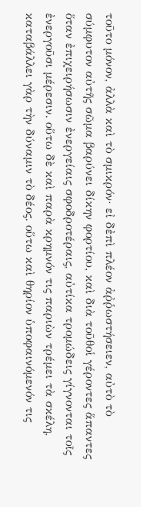τοῦτο μόνον, ἀλλὰ καὶ τὸ σμικρόν· εἰ δἐπὶ πλέον ἀῤῥωστήσειεν, αὐτὸ τὸ σύμφυτον αὐτῆς σῶμα βαρύνει δίκην φορτίου, καὶ διὰ τοῦθοἱ γέροντες ἅπαντες ὅταν ἐπιχειρήσωσιν ἐνεργείαις σφοδροτέραις, αὐτίκα τρομώδεις γίγνονται τοῖς ἐνεργοῦσι μέρεσιν. οὕτω δὲ καὶ παρὰ κρημνόν τις παριὼν τρέμει τὰ σκέλη, καταβάλλει γὰρ τὴν δύναμιν τὸ δέος. οὕτω καὶ θηρίον ὑποφαινόμενόν τις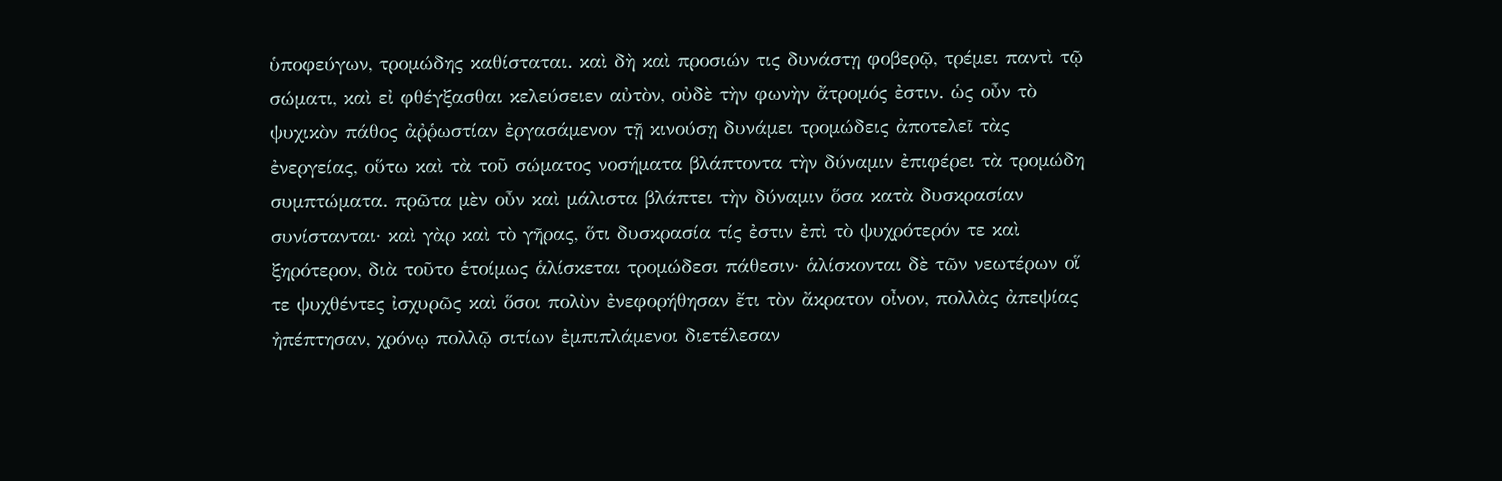ὑποφεύγων, τρομώδης καθίσταται. καὶ δὴ καὶ προσιών τις δυνάστῃ φοβερῷ, τρέμει παντὶ τῷ σώματι, καὶ εἰ φθέγξασθαι κελεύσειεν αὐτὸν, οὐδὲ τὴν φωνὴν ἄτρομός ἐστιν. ὡς οὖν τὸ ψυχικὸν πάθος ἀῤῥωστίαν ἐργασάμενον τῇ κινούσῃ δυνάμει τρομώδεις ἀποτελεῖ τὰς ἐνεργείας, οὕτω καὶ τὰ τοῦ σώματος νοσήματα βλάπτοντα τὴν δύναμιν ἐπιφέρει τὰ τρομώδη συμπτώματα. πρῶτα μὲν οὖν καὶ μάλιστα βλάπτει τὴν δύναμιν ὅσα κατὰ δυσκρασίαν συνίστανται· καὶ γὰρ καὶ τὸ γῆρας, ὅτι δυσκρασία τίς ἐστιν ἐπὶ τὸ ψυχρότερόν τε καὶ ξηρότερον, διὰ τοῦτο ἑτοίμως ἁλίσκεται τρομώδεσι πάθεσιν· ἁλίσκονται δὲ τῶν νεωτέρων οἵ τε ψυχθέντες ἰσχυρῶς καὶ ὅσοι πολὺν ἐνεφορήθησαν ἔτι τὸν ἄκρατον οἶνον, πολλὰς ἀπεψίας ἠπέπτησαν, χρόνῳ πολλῷ σιτίων ἐμπιπλάμενοι διετέλεσαν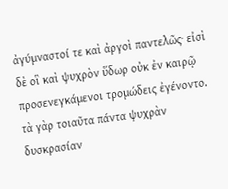ἀγύμναστοί τε καὶ ἀργοὶ παντελῶς· εἰσὶ δὲ οἳ καὶ ψυχρὸν ὕδωρ οὐκ ἐν καιρῷ προσενεγκάμενοι τρομώδεις ἐγένοντο. τὰ γὰρ τοιαῦτα πάντα ψυχρὰν δυσκρασίαν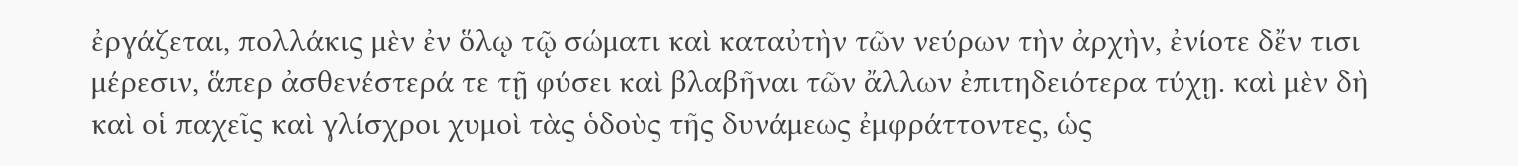ἐργάζεται, πολλάκις μὲν ἐν ὅλῳ τῷ σώματι καὶ καταὐτὴν τῶν νεύρων τὴν ἀρχὴν, ἐνίοτε δἔν τισι μέρεσιν, ἅπερ ἀσθενέστερά τε τῇ φύσει καὶ βλαβῆναι τῶν ἄλλων ἐπιτηδειότερα τύχῃ. καὶ μὲν δὴ καὶ οἱ παχεῖς καὶ γλίσχροι χυμοὶ τὰς ὁδοὺς τῆς δυνάμεως ἐμφράττοντες, ὡς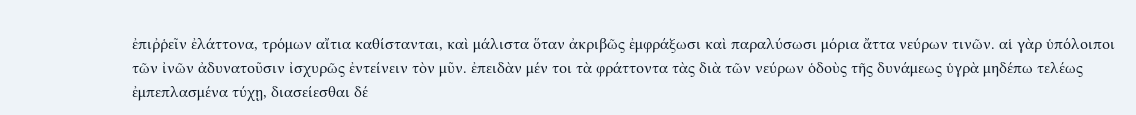ἐπιῤῥεῖν ἐλάττονα, τρόμων αἴτια καθίστανται, καὶ μάλιστα ὅταν ἀκριβῶς ἐμφράξωσι καὶ παραλύσωσι μόρια ἄττα νεύρων τινῶν. αἱ γὰρ ὑπόλοιποι τῶν ἰνῶν ἀδυνατοῦσιν ἰσχυρῶς ἐντείνειν τὸν μῦν. ἐπειδὰν μέν τοι τὰ φράττοντα τὰς διὰ τῶν νεύρων ὁδοὺς τῆς δυνάμεως ὑγρὰ μηδέπω τελέως ἐμπεπλασμένα τύχῃ, διασείεσθαι δέ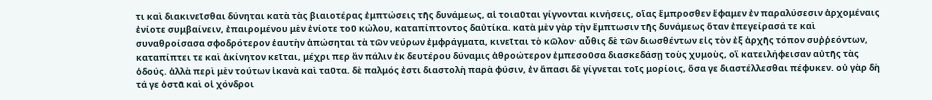τι καὶ διακινεῖσθαι δύνηται κατὰ τὰς βιαιοτέρας ἐμπτώσεις τῆς δυνάμεως, αἱ τοιαῦται γίγνονται κινήσεις, οἵας ἔμπροσθεν ἔφαμεν ἐν παραλύσεσιν ἀρχομέναις ἐνίοτε συμβαίνειν, ἐπαιρομένου μὲν ἐνίοτε τοῦ κώλου, καταπίπτοντος δαὐτίκα. κατὰ μὲν γὰρ τὴν ἔμπτωσιν τῆς δυνάμεως ὅταν ἐπεγείρασά τε καὶ συναθροίσασα σφοδρότερον ἑαυτὴν ἀπώσηται τὰ τῶν νεύρων ἐμφράγματα, κινεῖται τὸ κῶλον· αὖθις δὲ τῶν διωσθέντων εἰς τὸν ἐξ ἀρχῆς τόπον συῤῥεόντων, καταπίπτει τε καὶ ἀκίνητον κεῖται, μέχρι περ ἂν πάλιν ἐκ δευτέρου δύναμις ἀθροώτερον ἐμπεσοῦσα διασκεδάσῃ τοὺς χυμοὺς, οἳ κατειλήφεισαν αὐτῆς τὰς ὁδούς. ἀλλὰ περὶ μὲν τούτων ἱκανὰ καὶ ταῦτα. δὲ παλμός ἐστι διαστολὴ παρὰ φύσιν, ἐν ἅπασι δὲ γίγνεται τοῖς μορίοις, ὅσα γε διαστέλλεσθαι πέφυκεν. οὐ γὰρ δὴ τά γε ὀστᾶ καὶ οἱ χόνδροι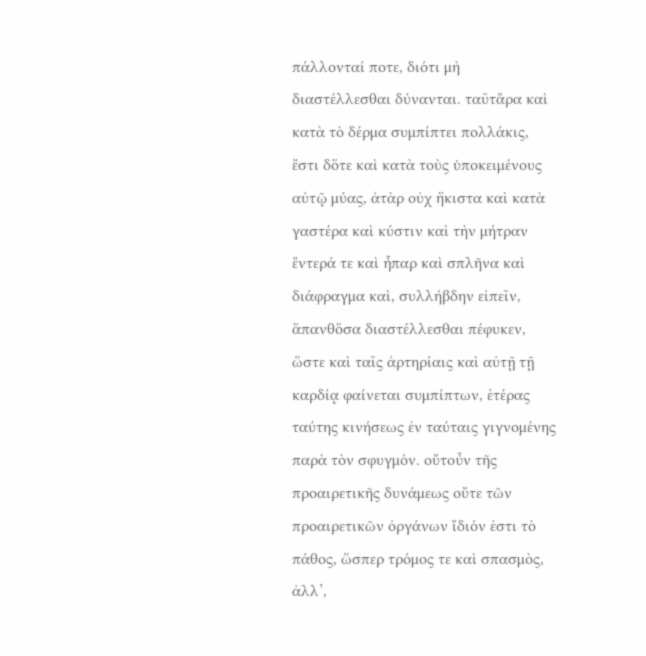πάλλονταί ποτε, διότι μὴ διαστέλλεσθαι δύνανται. ταῦτἄρα καὶ κατὰ τὸ δέρμα συμπίπτει πολλάκις, ἔστι δὅτε καὶ κατὰ τοὺς ὑποκειμένους αὐτῷ μύας, ἀτὰρ οὐχ ἥκιστα καὶ κατὰ γαστέρα καὶ κύστιν καὶ τὴν μήτραν ἔντερά τε καὶ ἧπαρ καὶ σπλῆνα καὶ διάφραγμα καὶ, συλλήβδην εἰπεῖν, ἅπανθὅσα διαστέλλεσθαι πέφυκεν, ὥστε καὶ ταῖς ἀρτηρίαις καὶ αὐτῇ τῇ καρδίᾳ φαίνεται συμπίπτων, ἑτέρας ταύτης κινήσεως ἐν ταύταις γιγνομένης παρὰ τὸν σφυγμόν. οὔτοὖν τῆς προαιρετικῆς δυνάμεως οὔτε τῶν προαιρετικῶν ὀργάνων ἴδιόν ἐστι τὸ πάθος, ὥσπερ τρόμος τε καὶ σπασμὸς, ἀλλ’,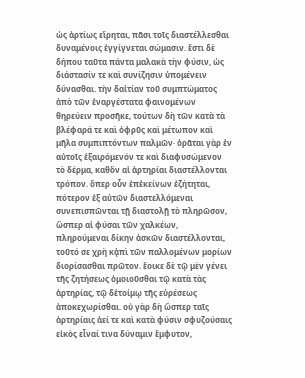ὡς ἀρτίως εἴρηται, πᾶσι τοῖς διαστέλλεσθαι δυναμένοις ἐγγίγνεται σώμασιν. ἔστι δὲ δήπου ταῦτα πάντα μαλακὰ τὴν φύσιν, ὡς διάστασίν τε καὶ συνίζησιν ὑπομένειν δύνασθαι. τὴν δαἰτίαν τοῦ συμπτώματος ἀπὸ τῶν ἐναργέστατα φαινομένων θηρεύειν προσῆκε, τούτων δὴ τῶν κατὰ τὰ βλέφαρά τε καὶ ὀφρῦς καὶ μέτωπον καὶ μῆλα συμπιπτόντων παλμῶν· ὁρᾶται γὰρ ἐν αὐτοῖς ἐξαιρόμενόν τε καὶ διαφυσώμενον τὸ δέρμα, καθὃν αἱ ἀρτηρίαι διαστέλλονται τρόπον. ὅπερ οὖν ἐπἐκείνων ἐζήτηται, πότερον ἐξ αὐτῶν διαστελλόμεναι συνεπισπῶνται τῇ διαστολῇ τὸ πληρῶσον, ὥσπερ αἱ φύσαι τῶν χαλκέων, πληρούμεναι δίκην ἀσκῶν διαστέλλονται, τοῦτό σε χρὴ κᾀπὶ τῶν παλλομένων μορίων διορίσασθαι πρῶτον. ἔοικε δὲ τῷ μὲν γένει τῆς ζητήσεως ὁμοιοῦσθαι τῷ κατὰ τὰς ἀρτηρίας, τῷ δἑτοίμῳ τῆς εὑρέσεως ἀποκεχωρίσθαι. οὐ γὰρ δὴ ὥσπερ ταῖς ἀρτηρίαις ἀεί τε καὶ κατὰ φύσιν σφυζούσαις εἰκὸς εἶναί τινα δύναμιν ἔμφυτον,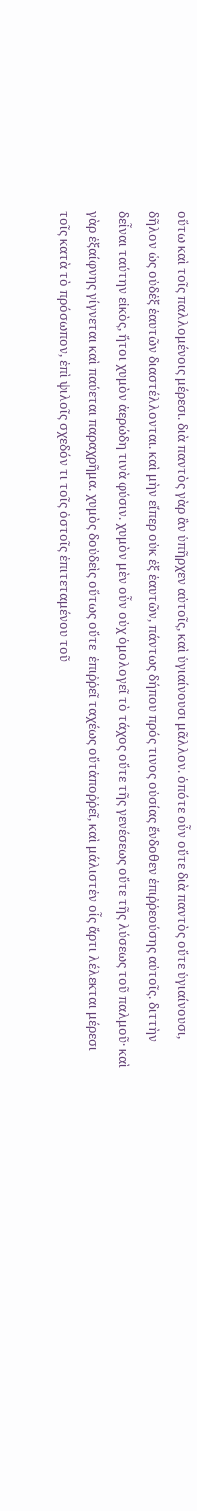οὕτω καὶ τοῖς παλλομένοις μέρεσι. διὰ παντὸς γὰρ ἂν ὑπῆρχεν αὐτοῖς, καὶ ὑγιαίνουσι μᾶλλον. ὁπότε οὖν οὔτε διὰ παντὸς οὔτε ὑγιαίνουσι, δῆλον ὡς οὐδἐξ ἑαυτῶν διαστέλλονται. καὶ μὴν εἴπερ οὐκ ἐξ ἑαυτῶν, πάντως δήπου πρός τινος οὐσίας ἔνδοθεν ἐπιῤῥεούσης αὐτοῖς. διττὴν δεἶναι ταύτην εἰκὸς, ἤτοι χυμὸν ἀερώδη τινὰ φύσιν. χυμὸν μὲν οὖν οὐχ ὁμολογεῖ τὸ τάχος οὔτε τῆς γενέσεως οὔτε τῆς λύσεως τοῦ παλμοῦ· καὶ γὰρ ἐξαίφνης γίγνεται καὶ παύεται παραχρῆμα. χυμὸς δοὐδεὶς οὕτως οὔτε  ἐπιῤῥεῖ ταχέως οὔτἀποῤῥεῖ, καὶ μάλιστἐν οἷς ἄρτι λέλεκται μέρεσι τοῖς κατὰ τὸ πρόσωπον, ἐπὶ ψιλοῖς σχεδόν τι τοῖς ὀστοῖς ἐπιτεταμένου τοῦ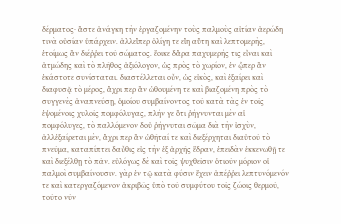δέρματος· ἅστε ἀνάγκη τὴν ἐργαζομένην τοὺς παλμοὺς αἰτίαν ἀερώδη τινὰ οὐσίαν ὑπάρχειν. ἀλλεἴπερ ὀλίγη τε εἴη αὕτη καὶ λεπτομερὴς, ἑτοίμως ἂν διέῤῥει τοῦ σώματος. ἔοικε δἄρα παχυμερής τις εἶναι καὶ ἀτμώδης καὶ τὸ πλῆθος ἀξιόλογον, ὡς πρὸς τὸ χωρίον, ἐν ᾧπερ ἂν ἑκάστοτε συνίσταται. διαστέλλεται οὖν, ὡς εἰκὸς, καὶ ἐξαίρει καὶ διαφυσᾷ τὸ μέρος, ἄχρι περ ἂν ὠθουμένη τε καὶ βιαζομένη πρὸς τὸ συγγενὲς ἀναπνεύσῃ, ὁμοίου συμβαίνοντος τοῦ κατὰ τὰς ἐν τοῖς ἑψομένοις χυλοῖς πομφόλυγας, πλήν γε ὅτι ῥήγνυνται μὲν αἱ πομφόλυγες, τὸ παλλόμενον δοὐ ῥήγνυται σῶμα διὰ τὴν ἰσχὺν, ἀλλἐξαίρεται μὲν, ἄχρι περ ἂν ὠθῆταί τε καὶ διεξέρχηται διαὐτοῦ τὸ πνεῦμα, καταπίπτει δαὖθις εἰς τὴν ἐξ ἀρχῆς ἕδραν, ἐπειδὰν ἐκκενωθῇ τε καὶ διεξέλθῃ τὸ πᾶν. εὐλόγως δὲ καὶ τοῖς ψυχθεῖσιν ὁτιοῦν μόριον οἱ παλμοὶ συμβαίνουσιν. γὰρ ἐν τῷ κατὰ φύσιν ἔχειν ἀπέῤῥει λεπτυνόμενόν τε καὶ κατεργαζόμενον ἀκριβῶς ὑπὸ τοῦ συμφύτου τοῖς ζώοις θερμοῦ, τοῦτο νῦν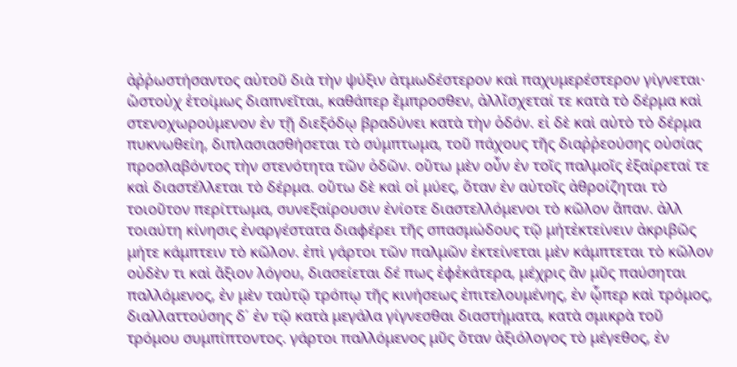ἀῤῥωστήσαντος αὐτοῦ διὰ τὴν ψύξιν ἀτμωδέστερον καὶ παχυμερέστερον γίγνεται· ὥστοὐχ ἑτοίμως διαπνεῖται, καθάπερ ἔμπροσθεν, ἀλλἴσχεταί τε κατὰ τὸ δέρμα καὶ στενοχωρούμενον ἐν τῇ διεξόδῳ βραδύνει κατὰ τὴν ὁδόν. εἰ δὲ καὶ αὐτὸ τὸ δέρμα πυκνωθείη, διπλασιασθήσεται τὸ σύμπτωμα, τοῦ πάχους τῆς διαῤῥεούσης οὐσίας προσλαβόντος τὴν στενότητα τῶν ὁδῶν. οὕτω μὲν οὖν ἐν τοῖς παλμοῖς ἐξαίρεταί τε καὶ διαστέλλεται τὸ δέρμα. οὕτω δὲ καὶ οἱ μύες, ὅταν ἐν αὐτοῖς ἀθροίζηται τὸ τοιοῦτον περίττωμα, συνεξαίρουσιν ἐνίοτε διαστελλόμενοι τὸ κῶλον ἅπαν. ἀλλ τοιαύτη κίνησις ἐναργέστατα διαφέρει τῆς σπασμώδους τῷ μήτἐκτείνειν ἀκριβῶς μήτε κάμπτειν τὸ κῶλον. ἐπὶ γάρτοι τῶν παλμῶν ἐκτείνεται μὲν κάμπτεται τὸ κῶλον οὐδὲν τι καὶ ἄξιον λόγου, διασείεται δέ πως ἐφἑκάτερα, μέχρις ἂν μῦς παύσηται παλλόμενος, ἐν μὲν ταὐτῷ τρόπῳ τῆς κινήσεως ἐπιτελουμένης, ἐν ᾧπερ καὶ τρόμος, διαλλαττούσης δ΄ ἐν τῷ κατὰ μεγάλα γίγνεσθαι διαστήματα, κατὰ σμικρὰ τοῦ τρόμου συμπίπτοντος. γάρτοι παλλόμενος μῦς ὅταν ἀξιόλογος τὸ μέγεθος, ἐν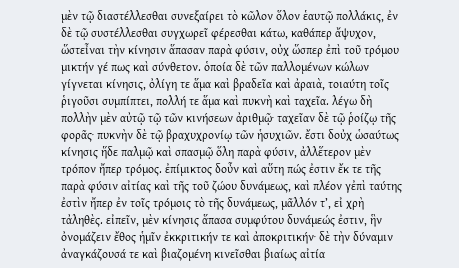μὲν τῷ διαστέλλεσθαι συνεξαίρει τὸ κῶλον ὅλον ἑαυτῷ πολλάκις, ἐν δὲ τῷ συστέλλεσθαι συγχωρεῖ φέρεσθαι κάτω, καθάπερ ἄψυχον, ὥστεἶναι τὴν κίνησιν ἅπασαν παρὰ φύσιν, οὐχ ὥσπερ ἐπὶ τοῦ τρόμου μικτήν γέ πως καὶ σύνθετον. ὁποία δὲ τῶν παλλομένων κώλων γίγνεται κίνησις, ὀλίγη τε ἅμα καὶ βραδεῖα καὶ ἀραιὰ, τοιαύτη τοῖς ῥιγοῦσι συμπίπτει, πολλή τε ἅμα καὶ πυκνὴ καὶ ταχεῖα. λέγω δὴ πολλὴν μὲν αὐτῷ τῷ τῶν κινήσεων ἀριθμῷ· ταχεῖαν δὲ τῷ ῥοίζῳ τῆς φορᾶς· πυκνὴν δὲ τῷ βραχυχρονίῳ τῶν ἡσυχιῶν. ἔστι δοὐχ ὡσαύτως κίνησις ἥδε παλμῷ καὶ σπασμῷ ὅλη παρὰ φύσιν, ἀλλἕτερον μὲν τρόπον ἤπερ τρόμος. ἐπίμικτος δοὖν καὶ αὕτη πώς ἐστιν ἔκ τε τῆς παρὰ φύσιν αἰτίας καὶ τῆς τοῦ ζώου δυνάμεως, καὶ πλέον γἐπὶ ταύτης ἐστὶν ἤπερ ἐν τοῖς τρόμοις τὸ τῆς δυνάμεως, μᾶλλόν τ’, εἰ χρὴ τἀληθὲς. εἰπεῖν, μὲν κίνησις ἅπασα συμφύτου δυνάμεώς ἐστιν, ἣν ὀνομάζειν ἔθος ἡμῖν ἐκκριτικήν τε καὶ ἀποκριτικήν· δὲ τὴν δύναμιν ἀναγκάζουσά τε καὶ βιαζομένη κινεῖσθαι βιαίως αἰτία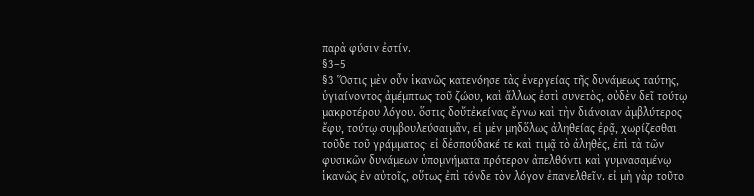παρὰ φύσιν ἐστίν.
§3–5
§3 Ὅστις μὲν οὖν ἱκανῶς κατενόησε τὰς ἐνεργείας τῆς δυνάμεως ταύτης, ὑγιαίνοντος ἀμέμπτως τοῦ ζώου, καὶ ἄλλως ἐστὶ συνετὸς, οὐδὲν δεῖ τούτῳ μακροτέρου λόγου. ὅστις δοὔτἐκείνας ἔγνω καὶ τὴν διάνοιαν ἀμβλύτερος ἔφυ, τούτῳ συμβουλεύσαιμἂν, εἰ μὲν μηδὅλως ἀληθείας ἐρᾷ, χωρίζεσθαι τοῦδε τοῦ γράμματος· εἰ δἐσπούδακέ τε καὶ τιμᾷ τὸ ἀληθὲς, ἐπὶ τὰ τῶν φυσικῶν δυνάμεων ὑπομνήματα πρότερον ἀπελθόντι καὶ γυμνασαμένῳ ἱκανῶς ἐν αὐτοῖς, οὕτως ἐπὶ τόνδε τὸν λόγον ἐπανελθεῖν. εἰ μὴ γὰρ τοῦτο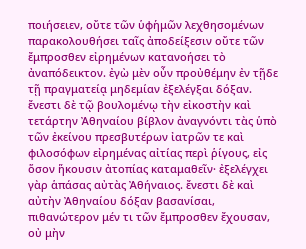ποιήσειεν, οὔτε τῶν ὑφἡμῶν λεχθησομένων παρακολουθήσει ταῖς ἀποδείξεσιν οὔτε τῶν ἔμπροσθεν εἰρημένων κατανοήσει τὸ ἀναπόδεικτον. ἐγὼ μὲν οὖν προὐθέμην ἐν τῇδε τῇ πραγματείᾳ μηδεμίαν ἐξελέγξαι δόξαν. ἔνεστι δὲ τῷ βουλομένῳ τὴν εἰκοστὴν καὶ τετάρτην Ἀθηναίου βίβλον ἀναγνόντι τὰς ὑπὸ τῶν ἐκείνου πρεσβυτέρων ἰατρῶν τε καὶ φιλοσόφων εἰρημένας αἰτίας περὶ ῥίγους, εἰς ὅσον ἥκουσιν ἀτοπίας καταμαθεῖν· ἐξελέγχει γὰρ ἁπάσας αὐτὰς Ἀθήναιος. ἔνεστι δὲ καὶ αὐτὴν Ἀθηναίου δόξαν βασανίσαι, πιθανώτερον μέν τι τῶν ἔμπροσθεν ἔχουσαν, οὐ μὴν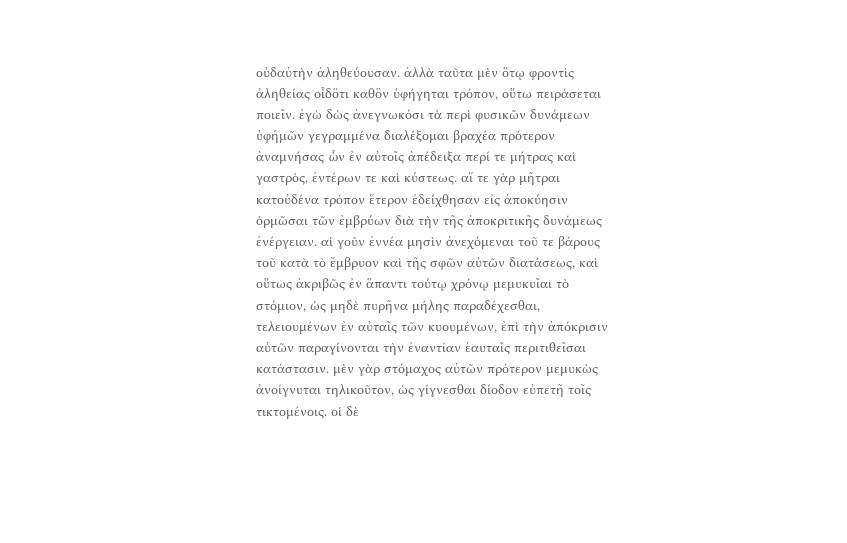οὐδαὐτὴν ἀληθεύουσαν. ἀλλὰ ταῦτα μὲν ὅτῳ φροντὶς ἀληθείας οἶδὅτι καθὃν ὑφήγηται τρόπον, οὕτω πειράσεται ποιεῖν. ἐγὼ δὡς ἀνεγνωκόσι τὰ περὶ φυσικῶν δυνάμεων ὑφἡμῶν γεγραμμένα διαλέξομαι βραχέα πρότερον ἀναμνήσας ὧν ἐν αὐτοῖς ἀπέδειξα περί τε μήτρας καὶ γαστρὸς, ἐντέρων τε καὶ κύστεως. αἵ τε γὰρ μῆτραι κατοὐδένα τρόπον ἕτερον ἐδείχθησαν εἰς ἀποκύησιν ὁρμῶσαι τῶν ἐμβρύων διὰ τὴν τῆς ἀποκριτικῆς δυνάμεως ἐνέργειαν. αἱ γοῦν ἐννέα μησὶν ἀνεχόμεναι τοῦ τε βάρους τοῦ κατὰ τὸ ἔμβρυον καὶ τῆς σφῶν αὐτῶν διατάσεως, καὶ οὕτως ἀκριβῶς ἐν ἅπαντι τούτῳ χρόνῳ μεμυκυῖαι τὸ στόμιον, ὡς μηδὲ πυρῆνα μήλης παραδέχεσθαι, τελειουμένων ἐν αὐταῖς τῶν κυουμένων, ἐπὶ τὴν ἀπόκρισιν αὐτῶν παραγίνονται τὴν ἐναντίαν ἑαυταῖς περιτιθεῖσαι κατάστασιν. μὲν γὰρ στόμαχος αὐτῶν πρότερον μεμυκὼς ἀνοίγνυται τηλικοῦτον, ὡς γίγνεσθαι δίοδον εὐπετῆ τοῖς τικτομένοις. οἱ δὲ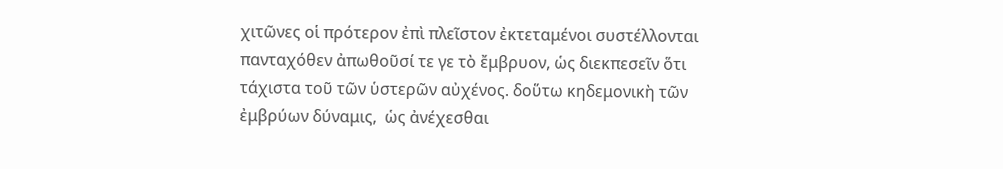χιτῶνες οἱ πρότερον ἐπὶ πλεῖστον ἐκτεταμένοι συστέλλονται πανταχόθεν ἀπωθοῦσί τε γε τὸ ἔμβρυον, ὡς διεκπεσεῖν ὅτι τάχιστα τοῦ τῶν ὑστερῶν αὐχένος. δοὕτω κηδεμονικὴ τῶν ἐμβρύων δύναμις,  ὡς ἀνέχεσθαι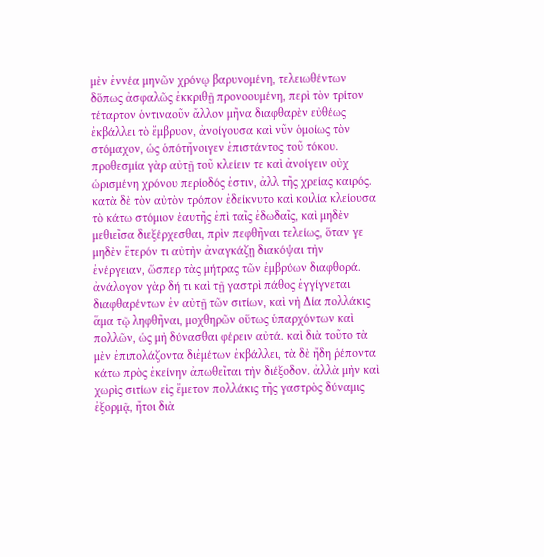μὲν ἐννέα μηνῶν χρόνῳ βαρυνομένη, τελειωθέντων δὅπως ἀσφαλῶς ἐκκριθῇ προνοουμένη, περὶ τὸν τρίτον τέταρτον ὁντιναοῦν ἄλλον μῆνα διαφθαρὲν εὐθέως ἐκβάλλει τὸ ἔμβρυον, ἀνοίγουσα καὶ νῦν ὁμοίως τὸν στόμαχον, ὡς ὁπότἤνοιγεν ἐπιστάντος τοῦ τόκου. προθεσμία γὰρ αὐτῇ τοῦ κλείειν τε καὶ ἀνοίγειν οὐχ ὡρισμένη χρόνου περίοδός ἐστιν, ἀλλ τῆς χρείας καιρός. κατὰ δὲ τὸν αὐτὸν τρόπον ἐδείκνυτο καὶ κοιλία κλείουσα τὸ κάτω στόμιον ἑαυτῆς ἐπὶ ταῖς ἐδωδαῖς, καὶ μηδὲν μεθιεῖσα διεξέρχεσθαι, πρὶν πεφθῆναι τελείως, ὅταν γε μηδὲν ἕτερόν τι αὐτὴν ἀναγκάζῃ διακόψαι τὴν ἐνέργειαν, ὥσπερ τὰς μήτρας τῶν ἐμβρύων διαφθορά. ἀνάλογον γὰρ δή τι καὶ τῇ γαστρὶ πάθος ἐγγίγνεται διαφθαρέντων ἐν αὐτῇ τῶν σιτίων, καὶ νὴ Δία πολλάκις ἅμα τῷ ληφθῆναι, μοχθηρῶν οὕτως ὑπαρχόντων καὶ πολλῶν, ὡς μὴ δύνασθαι φέρειν αὐτά. καὶ διὰ τοῦτο τὰ μὲν ἐπιπολάζοντα διἐμέτων ἐκβάλλει, τὰ δὲ ἤδη ῥέποντα κάτω πρὸς ἐκείνην ἀπωθεῖται τὴν διέξοδον. ἀλλὰ μὴν καὶ χωρὶς σιτίων εἰς ἔμετον πολλάκις τῆς γαστρὸς δύναμις ἐξορμᾷ, ἤτοι διὰ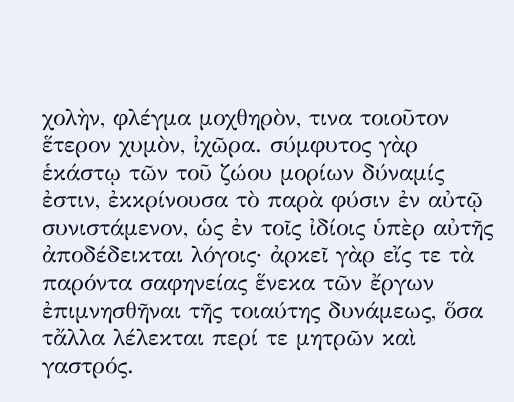χολὴν, φλέγμα μοχθηρὸν, τινα τοιοῦτον ἕτερον χυμὸν, ἰχῶρα. σύμφυτος γὰρ ἑκάστῳ τῶν τοῦ ζώου μορίων δύναμίς ἐστιν, ἐκκρίνουσα τὸ παρὰ φύσιν ἐν αὐτῷ συνιστάμενον, ὡς ἐν τοῖς ἰδίοις ὑπὲρ αὐτῆς ἀποδέδεικται λόγοις· ἀρκεῖ γὰρ εἴς τε τὰ παρόντα σαφηνείας ἕνεκα τῶν ἔργων ἐπιμνησθῆναι τῆς τοιαύτης δυνάμεως, ὅσα τἄλλα λέλεκται περί τε μητρῶν καὶ γαστρός.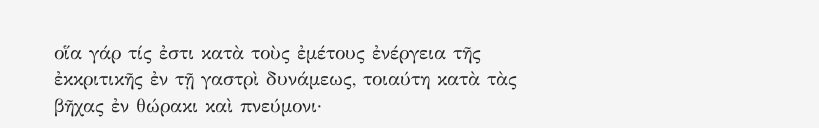οἵα γάρ τίς ἐστι κατὰ τοὺς ἐμέτους ἐνέργεια τῆς ἐκκριτικῆς ἐν τῇ γαστρὶ δυνάμεως, τοιαύτη κατὰ τὰς βῆχας ἐν θώρακι καὶ πνεύμονι·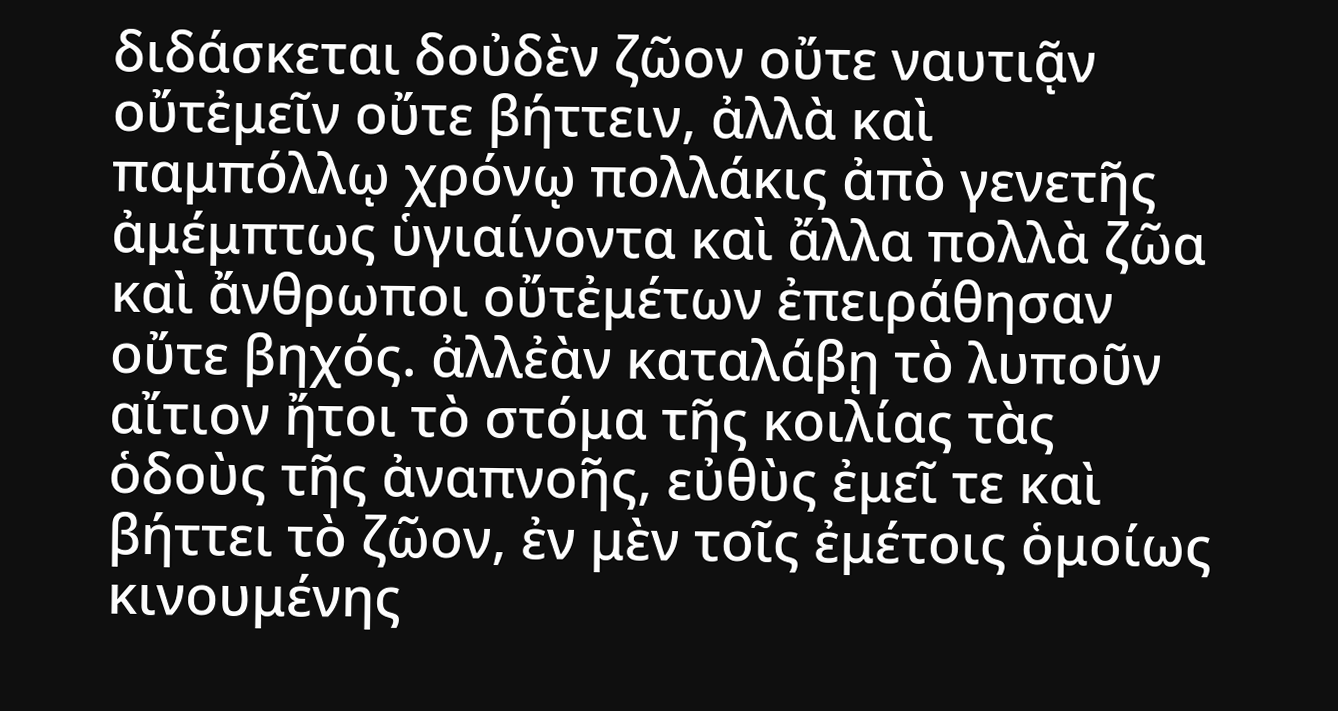διδάσκεται δοὐδὲν ζῶον οὔτε ναυτιᾷν οὔτἐμεῖν οὔτε βήττειν, ἀλλὰ καὶ παμπόλλῳ χρόνῳ πολλάκις ἀπὸ γενετῆς ἀμέμπτως ὑγιαίνοντα καὶ ἄλλα πολλὰ ζῶα καὶ ἄνθρωποι οὔτἐμέτων ἐπειράθησαν οὔτε βηχός. ἀλλἐὰν καταλάβῃ τὸ λυποῦν αἴτιον ἤτοι τὸ στόμα τῆς κοιλίας τὰς ὁδοὺς τῆς ἀναπνοῆς, εὐθὺς ἐμεῖ τε καὶ βήττει τὸ ζῶον, ἐν μὲν τοῖς ἐμέτοις ὁμοίως κινουμένης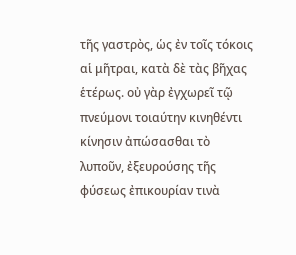τῆς γαστρὸς, ὡς ἐν τοῖς τόκοις αἱ μῆτραι, κατὰ δὲ τὰς βῆχας ἑτέρως. οὐ γὰρ ἐγχωρεῖ τῷ πνεύμονι τοιαύτην κινηθέντι κίνησιν ἀπώσασθαι τὸ λυποῦν, ἐξευρούσης τῆς φύσεως ἐπικουρίαν τινὰ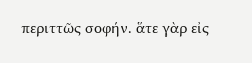περιττῶς σοφήν. ἅτε γὰρ εἰς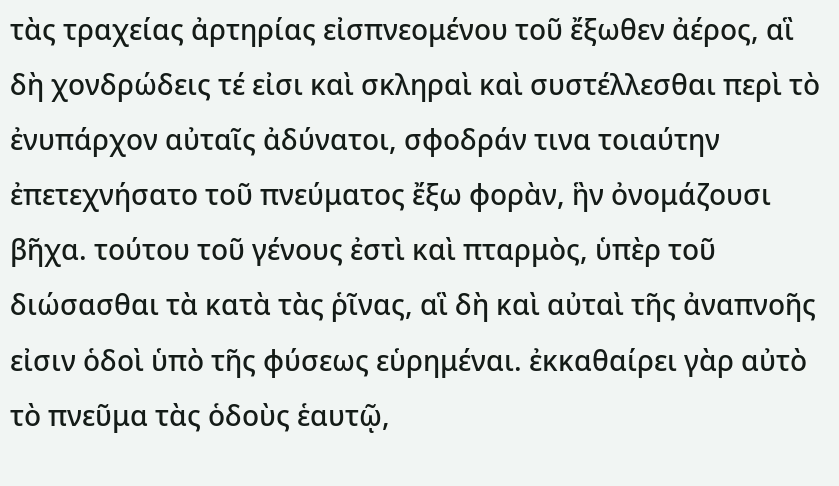τὰς τραχείας ἀρτηρίας εἰσπνεομένου τοῦ ἔξωθεν ἀέρος, αἳ δὴ χονδρώδεις τέ εἰσι καὶ σκληραὶ καὶ συστέλλεσθαι περὶ τὸ ἐνυπάρχον αὐταῖς ἀδύνατοι, σφοδράν τινα τοιαύτην ἐπετεχνήσατο τοῦ πνεύματος ἔξω φορὰν, ἣν ὀνομάζουσι βῆχα. τούτου τοῦ γένους ἐστὶ καὶ πταρμὸς, ὑπὲρ τοῦ διώσασθαι τὰ κατὰ τὰς ῥῖνας, αἳ δὴ καὶ αὐταὶ τῆς ἀναπνοῆς εἰσιν ὁδοὶ ὑπὸ τῆς φύσεως εὑρημέναι. ἐκκαθαίρει γὰρ αὐτὸ τὸ πνεῦμα τὰς ὁδοὺς ἑαυτῷ,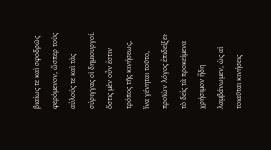βιαίως τε καὶ σφοδρῶς φερόμενον, ὥσπερ τοὺς αὐλούς τε καὶ τὰς σύριγγας οἱ δημιουργοί. ὅστις μὲν οὖν ἐστιν τρόπος τῆς κινήσεως, ἵνα γένηται τοῦτο, προϊὼν λόγος ἐπιδείξει· τὸ δεἰς τὰ προκείμενα χρήσιμον ἤδη λαμβάνωμεν, ὡς αἱ τοιαῦται κινήσεις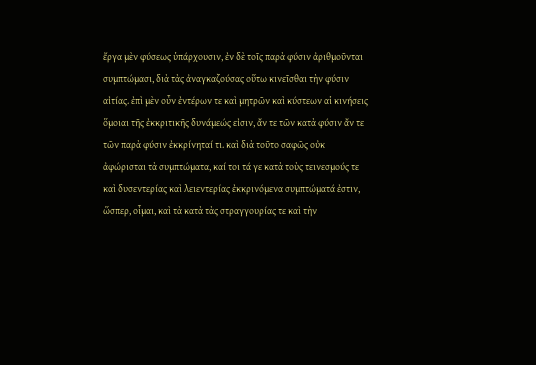ἔργα μὲν φύσεως ὑπάρχουσιν, ἐν δὲ τοῖς παρὰ φύσιν ἀριθμοῦνται συμπτώμασι, διὰ τὰς ἀναγκαζούσας οὕτω κινεῖσθαι τὴν φύσιν αἰτίας. ἐπὶ μὲν οὖν ἐντέρων τε καὶ μητρῶν καὶ κύστεων αἱ κινήσεις ὅμοιαι τῆς ἐκκριτικῆς δυνάμεώς εἰσιν, ἄν τε τῶν κατὰ φύσιν ἄν τε τῶν παρὰ φύσιν ἐκκρίνηταί τι. καὶ διὰ τοῦτο σαφῶς οὐκ ἀφώρισται τὰ συμπτώματα, καί τοι τά γε κατὰ τοὺς τεινεσμούς τε καὶ δυσεντερίας καὶ λειεντερίας ἐκκρινόμενα συμπτώματά ἐστιν, ὥσπερ, οἶμαι, καὶ τὰ κατὰ τὰς στραγγουρίας τε καὶ τὴν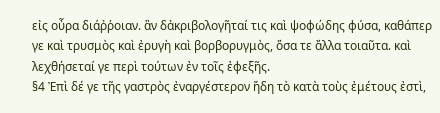εἰς οὖρα διάῤῥοιαν. ἂν δἀκριβολογῆταί τις καὶ ψοφώδης φύσα, καθάπερ γε καὶ τρυσμὸς καὶ ἐρυγὴ καὶ βορβορυγμὸς, ὅσα τε ἄλλα τοιαῦτα. καὶ λεχθήσεταί γε περὶ τούτων ἐν τοῖς ἐφεξῆς.
§4 Ἐπὶ δέ γε τῆς γαστρὸς ἐναργέστερον ἤδη τὸ κατὰ τοὺς ἐμέτους ἐστὶ,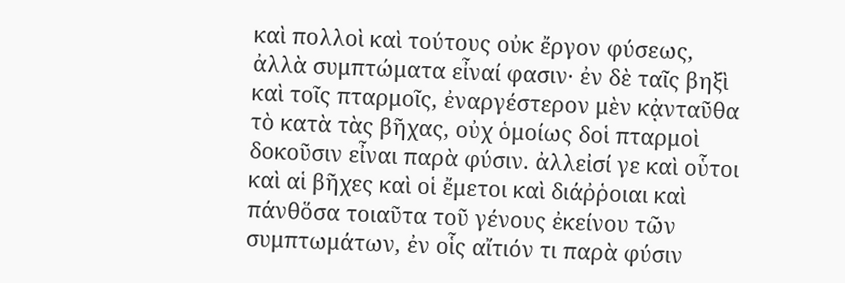καὶ πολλοὶ καὶ τούτους οὐκ ἔργον φύσεως, ἀλλὰ συμπτώματα εἶναί φασιν· ἐν δὲ ταῖς βηξὶ καὶ τοῖς πταρμοῖς, ἐναργέστερον μὲν κᾀνταῦθα τὸ κατὰ τὰς βῆχας, οὐχ ὁμοίως δοἱ πταρμοὶ δοκοῦσιν εἶναι παρὰ φύσιν. ἀλλεἰσί γε καὶ οὗτοι καὶ αἱ βῆχες καὶ οἱ ἔμετοι καὶ διάῤῥοιαι καὶ πάνθὅσα τοιαῦτα τοῦ γένους ἐκείνου τῶν συμπτωμάτων, ἐν οἷς αἴτιόν τι παρὰ φύσιν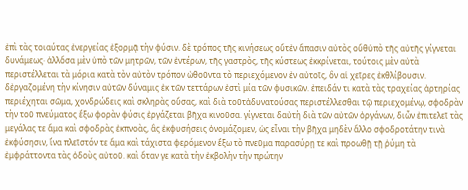ἐπὶ τὰς τοιαύτας ἐνεργείας ἐξορμᾷ τὴν φύσιν. δὲ τρόπος τῆς κινήσεως οὔτἐν ἅπασιν αὐτὸς οὔθὑπὸ τῆς αὐτῆς γίγνεται δυνάμεως· ἀλλὅσα μὲν ὑπὸ τῶν μητρῶν, τῶν ἐντέρων, τῆς γαστρὸς, τῆς κύστεως ἐκκρίνεται, τούτοις μὲν αὐτὰ περιστέλλεται τὰ μόρια κατὰ τὸν αὐτὸν τρόπον ὠθοῦντα τὸ περιεχόμενον ἐν αὐτοῖς, ὃν αἱ χεῖρες ἐκθλίβουσιν. δἐργαζομένη τὴν κίνησιν αὐτῶν δύναμις ἐκ τῶν τεττάρων ἐστὶ μία τῶν φυσικῶν. ἐπειδάν τι κατὰ τὰς τραχείας ἀρτηρίας περιέχηται σῶμα, χονδρώδεις καὶ σκληρὰς οὔσας, καὶ διὰ τοῦτἀδυνατούσας περιστέλλεσθαι τῷ περιεχομένῳ, σφοδρὰν τὴν τοῦ πνεύματος ἔξω φορὰν φύσις ἐργάζεται βῆχα κινοῦσα. γίγνεται δαὐτὴ διὰ τῶν αὐτῶν ὀργάνων, διὧν ἐπιτελεῖ τὰς μεγάλας τε ἅμα καὶ σφοδρὰς ἐκπνοὰς, ἃς ἐκφυσήσεις ὀνομάζομεν, ὡς εἶναι τὴν βῆχα μηδὲν ἄλλο σφοδροτάτην τινὰ ἐκφύσησιν, ἵνα πλεῖστόν τε ἅμα καὶ τάχιστα φερόμενον ἔξω τὸ πνεῦμα παρασύρῃ τε καὶ προωθῇ τῇ ῥύμη τὰ ἐμφράττοντα τὰς ὁδοὺς αὐτοῦ. καὶ ὅταν γε κατὰ τὴν ἐκβολὴν τὴν πρώτην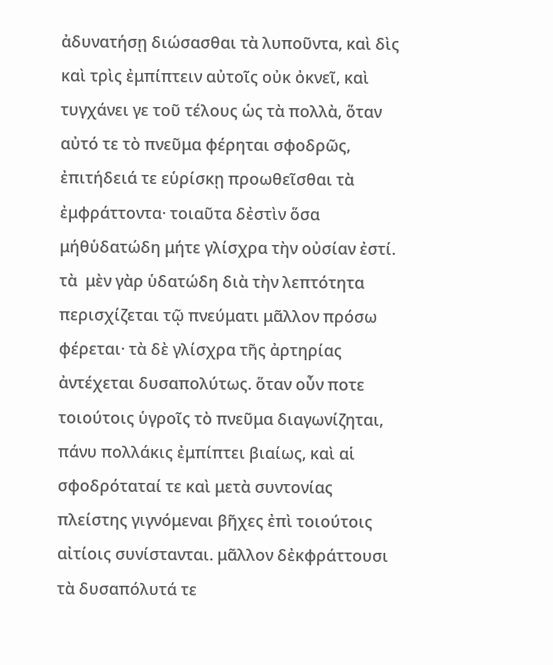ἀδυνατήσῃ διώσασθαι τὰ λυποῦντα, καὶ δὶς καὶ τρὶς ἐμπίπτειν αὐτοῖς οὐκ ὀκνεῖ, καὶ τυγχάνει γε τοῦ τέλους ὡς τὰ πολλὰ, ὅταν αὐτό τε τὸ πνεῦμα φέρηται σφοδρῶς, ἐπιτήδειά τε εὑρίσκῃ προωθεῖσθαι τὰ ἐμφράττοντα· τοιαῦτα δἐστὶν ὅσα μήθὑδατώδη μήτε γλίσχρα τὴν οὐσίαν ἐστί. τὰ  μὲν γὰρ ὑδατώδη διὰ τὴν λεπτότητα περισχίζεται τῷ πνεύματι μᾶλλον πρόσω φέρεται· τὰ δὲ γλίσχρα τῆς ἀρτηρίας ἀντέχεται δυσαπολύτως. ὅταν οὖν ποτε τοιούτοις ὑγροῖς τὸ πνεῦμα διαγωνίζηται, πάνυ πολλάκις ἐμπίπτει βιαίως, καὶ αἱ σφοδρόταταί τε καὶ μετὰ συντονίας πλείστης γιγνόμεναι βῆχες ἐπὶ τοιούτοις αἰτίοις συνίστανται. μᾶλλον δἐκφράττουσι τὰ δυσαπόλυτά τε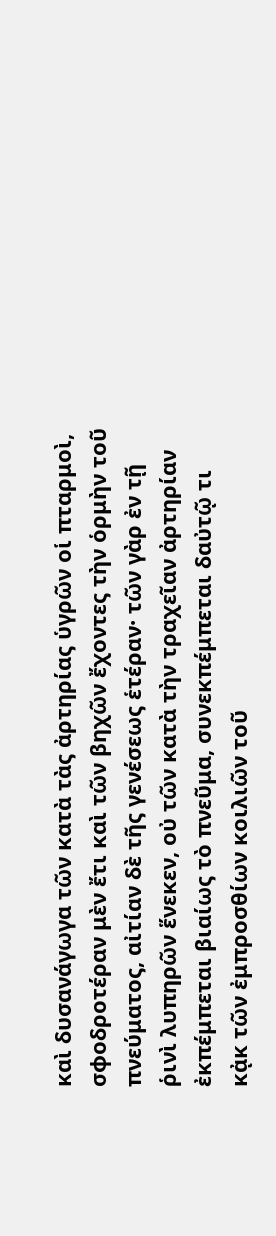καὶ δυσανάγωγα τῶν κατὰ τὰς ἀρτηρίας ὑγρῶν οἱ πταρμοὶ, σφοδροτέραν μὲν ἔτι καὶ τῶν βηχῶν ἔχοντες τὴν ὁρμὴν τοῦ πνεύματος, αἰτίαν δὲ τῆς γενέσεως ἑτέραν· τῶν γὰρ ἐν τῇ ῥινὶ λυπηρῶν ἕνεκεν, οὐ τῶν κατὰ τὴν τραχεῖαν ἀρτηρίαν ἐκπέμπεται βιαίως τὸ πνεῦμα, συνεκπέμπεται δαὐτῷ τι κᾀκ τῶν ἐμπροσθίων κοιλιῶν τοῦ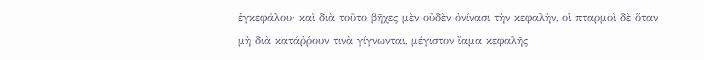ἐγκεφάλου· καὶ διὰ τοῦτο βῆχες μὲν οὐδὲν ὀνίνασι τὴν κεφαλὴν, οἱ πταρμοὶ δὲ ὅταν μὴ διὰ κατάῤῥουν τινὰ γίγνωνται, μέγιστον ἴαμα κεφαλῆς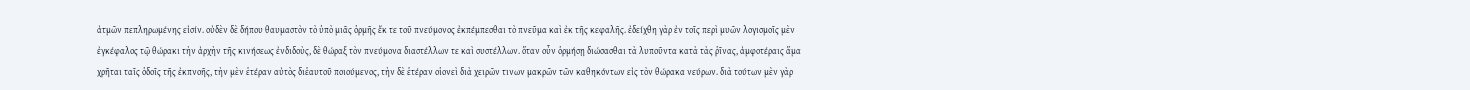ἀτμῶν πεπληρωμένης εἰσίν. οὐδὲν δὲ δήπου θαυμαστὸν τὸ ὑπὸ μιᾶς ὁρμῆς ἔκ τε τοῦ πνεύμονος ἐκπέμπεσθαι τὸ πνεῦμα καὶ ἐκ τῆς κεφαλῆς. ἐδείχθη γὰρ ἐν τοῖς περὶ μυῶν λογισμοῖς μὲν ἐγκέφαλος τῷ θώρακι τὴν ἀρχὴν τῆς κινήσεως ἐνδιδοὺς, δὲ θώραξ τὸν πνεύμονα διαστέλλων τε καὶ συστέλλων. ὅταν οὖν ὁρμήσῃ διώσασθαι τὰ λυποῦντα κατὰ τὰς ῥῖνας, ἀμφοτέραις ἅμα χρῆται ταῖς ὁδοῖς τῆς ἐκπνοῆς, τὴν μὲν ἑτέραν αὐτὸς διἑαυτοῦ ποιούμενος, τὴν δὲ ἑτέραν οἱονεὶ διὰ χειρῶν τινων μακρῶν τῶν καθηκόντων εἰς τὸν θώρακα νεύρων. διὰ τούτων μὲν γὰρ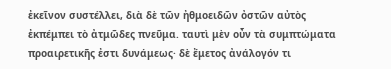ἐκεῖνον συστέλλει, διὰ δὲ τῶν ἠθμοειδῶν ὀστῶν αὐτὸς ἐκπέμπει τὸ ἀτμῶδες πνεῦμα. ταυτὶ μὲν οὖν τὰ συμπτώματα προαιρετικῆς ἐστι δυνάμεως· δὲ ἔμετος ἀνάλογόν τι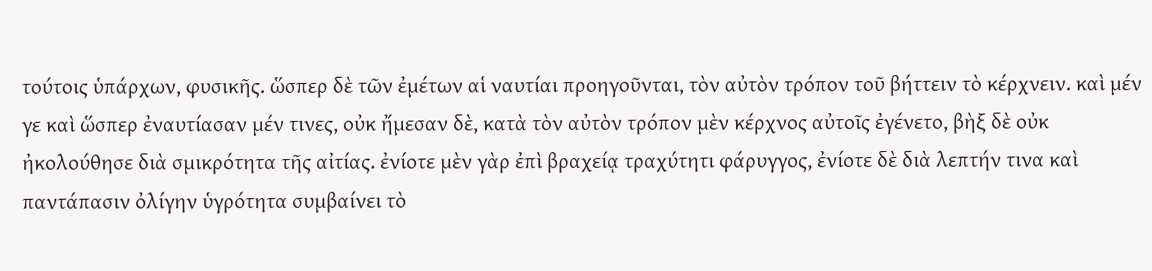τούτοις ὑπάρχων, φυσικῆς. ὥσπερ δὲ τῶν ἐμέτων αἱ ναυτίαι προηγοῦνται, τὸν αὐτὸν τρόπον τοῦ βήττειν τὸ κέρχνειν. καὶ μέν γε καὶ ὥσπερ ἐναυτίασαν μέν τινες, οὐκ ἤμεσαν δὲ, κατὰ τὸν αὐτὸν τρόπον μὲν κέρχνος αὐτοῖς ἐγένετο, βὴξ δὲ οὐκ ἠκολούθησε διὰ σμικρότητα τῆς αἰτίας. ἐνίοτε μὲν γὰρ ἐπὶ βραχείᾳ τραχύτητι φάρυγγος, ἐνίοτε δὲ διὰ λεπτήν τινα καὶ παντάπασιν ὀλίγην ὑγρότητα συμβαίνει τὸ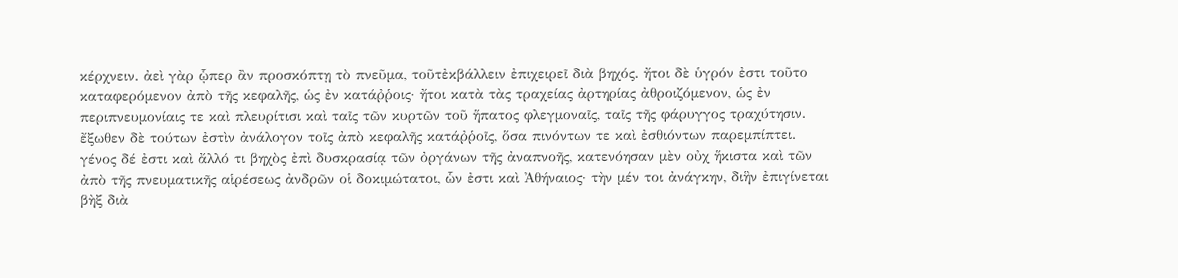κέρχνειν. ἀεὶ γὰρ ᾧπερ ἂν προσκόπτῃ τὸ πνεῦμα, τοῦτἐκβάλλειν ἐπιχειρεῖ διὰ βηχός. ἤτοι δὲ ὑγρόν ἐστι τοῦτο καταφερόμενον ἀπὸ τῆς κεφαλῆς, ὡς ἐν κατάῤῥοις· ἤτοι κατὰ τὰς τραχείας ἀρτηρίας ἀθροιζόμενον, ὡς ἐν περιπνευμονίαις τε καὶ πλευρίτισι καὶ ταῖς τῶν κυρτῶν τοῦ ἥπατος φλεγμοναῖς, ταῖς τῆς φάρυγγος τραχύτησιν. ἔξωθεν δὲ τούτων ἐστὶν ἀνάλογον τοῖς ἀπὸ κεφαλῆς κατάῤῥοῖς, ὅσα πινόντων τε καὶ ἐσθιόντων παρεμπίπτει. γένος δέ ἐστι καὶ ἄλλό τι βηχὸς ἐπὶ δυσκρασίᾳ τῶν ὀργάνων τῆς ἀναπνοῆς, κατενόησαν μὲν οὐχ ἥκιστα καὶ τῶν ἀπὸ τῆς πνευματικῆς αἱρέσεως ἀνδρῶν οἱ δοκιμώτατοι, ὧν ἐστι καὶ Ἀθήναιος· τὴν μέν τοι ἀνάγκην, διἣν ἐπιγίνεται βὴξ διὰ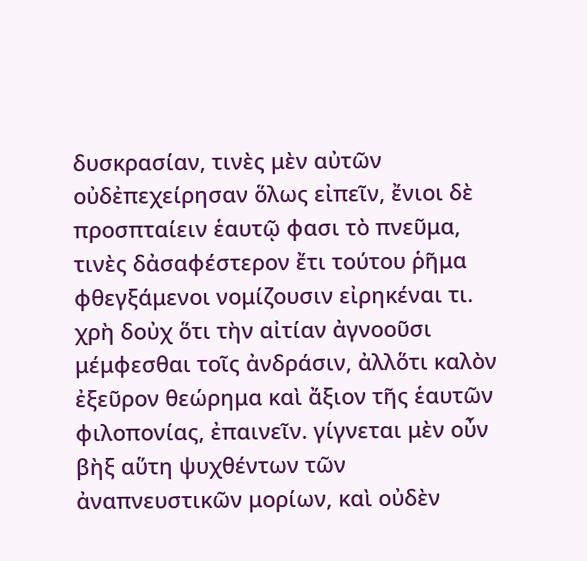δυσκρασίαν, τινὲς μὲν αὐτῶν οὐδἐπεχείρησαν ὅλως εἰπεῖν, ἔνιοι δὲ προσπταίειν ἑαυτῷ φασι τὸ πνεῦμα, τινὲς δἀσαφέστερον ἔτι τούτου ῥῆμα φθεγξάμενοι νομίζουσιν εἰρηκέναι τι. χρὴ δοὐχ ὅτι τὴν αἰτίαν ἀγνοοῦσι μέμφεσθαι τοῖς ἀνδράσιν, ἀλλὅτι καλὸν ἐξεῦρον θεώρημα καὶ ἄξιον τῆς ἑαυτῶν φιλοπονίας, ἐπαινεῖν. γίγνεται μὲν οὖν βὴξ αὕτη ψυχθέντων τῶν ἀναπνευστικῶν μορίων, καὶ οὐδὲν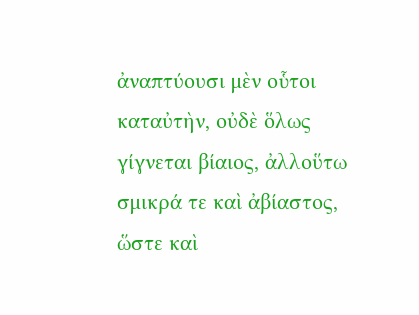ἀναπτύουσι μὲν οὗτοι καταὐτὴν, οὐδὲ ὅλως γίγνεται βίαιος, ἀλλοὕτω σμικρά τε καὶ ἀβίαστος, ὥστε καὶ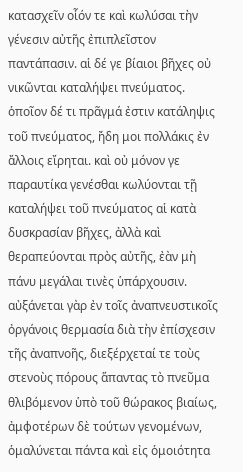κατασχεῖν οἷόν τε καὶ κωλύσαι τὴν γένεσιν αὐτῆς ἐπιπλεῖστον παντάπασιν. αἱ δέ γε βίαιοι βῆχες οὐ νικῶνται καταλήψει πνεύματος. ὁποῖον δέ τι πρᾶγμά ἐστιν κατάληψις τοῦ πνεύματος, ἤδη μοι πολλάκις ἐν ἄλλοις εἴρηται. καὶ οὐ μόνον γε παραυτίκα γενέσθαι κωλύονται τῇ καταλήψει τοῦ πνεύματος αἱ κατὰ δυσκρασίαν βῆχες, ἀλλὰ καὶ θεραπεύονται πρὸς αὐτῆς, ἐὰν μὴ πάνυ μεγάλαι τινὲς ὑπάρχουσιν. αὐξάνεται γὰρ ἐν τοῖς ἀναπνευστικοῖς ὀργάνοις θερμασία διὰ τὴν ἐπίσχεσιν τῆς ἀναπνοῆς, διεξέρχεταί τε τοὺς στενοὺς πόρους ἅπαντας τὸ πνεῦμα θλιβόμενον ὑπὸ τοῦ θώρακος βιαίως, ἀμφοτέρων δὲ τούτων γενομένων, ὁμαλύνεται πάντα καὶ εἰς ὁμοιότητα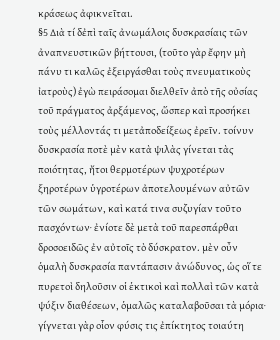κράσεως ἀφικνεῖται.
§5 Διὰ τί δἐπὶ ταῖς ἀνωμάλοις δυσκρασίαις τῶν ἀναπνευστικῶν βήττουσι, (τοῦτο γὰρ ἔφην μὴ πάνυ τι καλῶς ἐξειργάσθαι τοὺς πνευματικοὺς ἰατροὺς) ἐγὼ πειράσομαι διελθεῖν ἀπὸ τῆς οὐσίας τοῦ πράγματος ἀρξάμενος, ὥσπερ καὶ προσήκει τοὺς μέλλοντάς τι μετἀποδείξεως ἐρεῖν. τοίνυν δυσκρασία ποτὲ μὲν κατὰ ψιλὰς γίνεται τὰς ποιότητας, ἤτοι θερμοτέρων ψυχροτέρων ξηροτέρων ὑγροτέρων ἀποτελουμένων αὐτῶν τῶν σωμάτων, καὶ κατά τινα συζυγίαν τοῦτο πασχόντων· ἐνίοτε δὲ μετὰ τοῦ παρεσπάρθαι δροσοειδῶς ἐν αὐτοῖς τὸ δύσκρατον. μὲν οὖν ὁμαλὴ δυσκρασία παντάπασιν ἀνώδυνος, ὡς οἵ τε πυρετοὶ δηλοῦσιν οἱ ἑκτικοὶ καὶ πολλαὶ τῶν κατὰ ψύξιν διαθέσεων, ὁμαλῶς καταλαβοῦσαι τὰ μόρια· γίγνεται γὰρ οἷον φύσις τις ἐπίκτητος τοιαύτη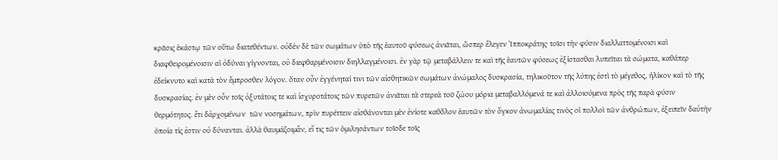κρᾶσις ἑκάστῳ τῶν οὕτω διατεθέντων. οὐδὲν δὲ τῶν σωμάτων ὑπὸ τῆς ἑαυτοῦ φύσεως ἀνιᾶται, ὥσπερ ἔλεγεν Ἱπποκράτης· τοῖσι τὴν φύσιν διαλλαττομένοισι καὶ διαφθειρομένοισιν αἱ ὀδύναι γίγνονται, οὐ διεφθαρμένοισιν διηλλαγμένοισι. ἐν γὰρ τῷ μεταβάλλειν τε καὶ τῆς ἑαυτῶν φύσεως ἐξίστασθαι λυπεῖται τὰ σώματα, καθάπερ ἐδείκνυτο καὶ κατὰ τὸν ἔμπροσθεν λόγον. ὅταν οὖν ἐγγένηταί τινι τῶν αἰσθητικῶν σωμάτων ἀνώμαλος δυσκρασία, τηλικοῦτον τῆς λύπης ἐστὶ τὸ μέγεθος, ἡλίκον καὶ τὸ τῆς δυσκρασίας. ἐν μὲν οὖν τοῖς ὀξυτάτοις τε καὶ ἰσχυροτάτοις τῶν πυρετῶν ἀνιᾶται τὰ στερεὰ τοῦ ζώου μόρια μεταβαλλόμενά τε καὶ ἀλλοιούμενα πρὸς τῆς παρὰ φύσιν θερμότητος. ἔτι δἀρχομένων  τῶν νοσημάτων, πρὶν πυρέττειν αἰσθάνονται μὲν ἐνίοτε καθὅλον ἑαυτῶν τὸν ὄγκον ἀνωμαλίας τινὸς οἱ πολλοὶ τῶν ἀνθρώπων, ἐξειπεῖν δαὐτὴν ὁποία τίς ἐστιν οὐ δύνανται. ἀλλὰ θαυμάζοιμἂν, εἴ τις τῶν ὁμιλησάντων τοῖσδε τοῖς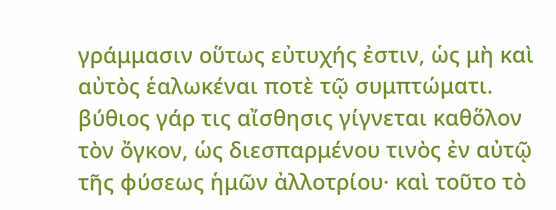γράμμασιν οὕτως εὐτυχής ἐστιν, ὡς μὴ καὶ αὐτὸς ἑαλωκέναι ποτὲ τῷ συμπτώματι. βύθιος γάρ τις αἴσθησις γίγνεται καθὅλον τὸν ὄγκον, ὡς διεσπαρμένου τινὸς ἐν αὐτῷ τῆς φύσεως ἡμῶν ἀλλοτρίου· καὶ τοῦτο τὸ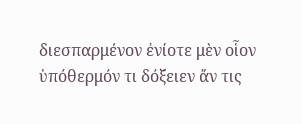διεσπαρμένον ἐνίοτε μὲν οἷον ὑπόθερμόν τι δόξειεν ἄν τις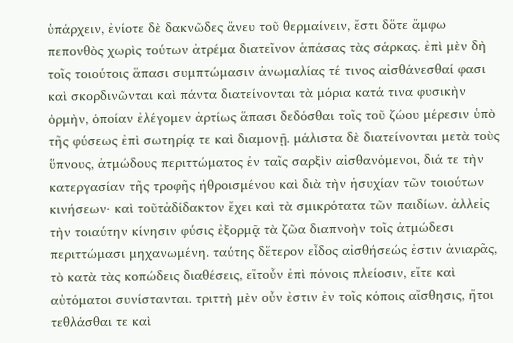ὑπάρχειν, ἐνίοτε δὲ δακνῶδες ἄνευ τοῦ θερμαίνειν, ἔστι δὅτε ἄμφω πεπονθὸς χωρὶς τούτων ἀτρέμα διατεῖνον ἁπάσας τὰς σάρκας. ἐπὶ μὲν δὴ τοῖς τοιούτοις ἅπασι συμπτώμασιν ἀνωμαλίας τέ τινος αἰσθάνεσθαί φασι καὶ σκορδινῶνται καὶ πάντα διατείνονται τὰ μόρια κατά τινα φυσικὴν ὁρμὴν, ὁποίαν ἐλέγομεν ἀρτίως ἅπασι δεδόσθαι τοῖς τοῦ ζώου μέρεσιν ὑπὸ τῆς φύσεως ἐπὶ σωτηρίᾳ τε καὶ διαμονῇ. μάλιστα δὲ διατείνονται μετὰ τοὺς ὕπνους, ἀτμώδους περιττώματος ἐν ταῖς σαρξὶν αἰσθανόμενοι, διά τε τὴν κατεργασίαν τῆς τροφῆς ἠθροισμένου καὶ διὰ τὴν ἡσυχίαν τῶν τοιούτων κινήσεων· καὶ τοῦτἀδίδακτον ἔχει καὶ τὰ σμικρότατα τῶν παιδίων. ἀλλεἰς τὴν τοιαύτην κίνησιν φύσις ἐξορμᾷ τὰ ζῶα διαπνοὴν τοῖς ἀτμώδεσι περιττώμασι μηχανωμένη. ταύτης δἕτερον εἶδος αἰσθήσεώς ἐστιν ἀνιαρᾶς, τὸ κατὰ τὰς κοπώδεις διαθέσεις, εἴτοὖν ἐπὶ πόνοις πλείοσιν, εἴτε καὶ αὐτόματοι συνίστανται. τριττὴ μὲν οὖν ἐστιν ἐν τοῖς κόποις αἴσθησις, ἤτοι τεθλάσθαι τε καὶ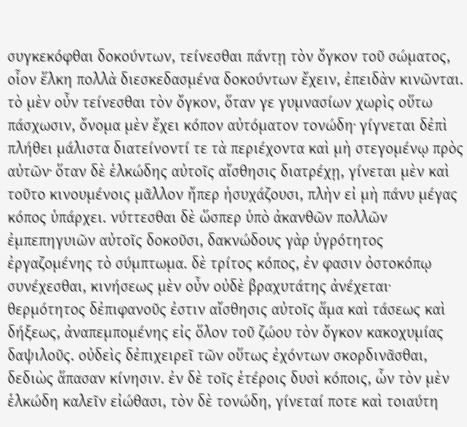συγκεκόφθαι δοκούντων, τείνεσθαι πάντῃ τὸν ὄγκον τοῦ σώματος, οἷον ἕλκη πολλὰ διεσκεδασμένα δοκούντων ἔχειν, ἐπειδὰν κινῶνται. τὸ μὲν οὖν τείνεσθαι τὸν ὄγκον, ὅταν γε γυμνασίων χωρὶς οὕτω πάσχωσιν, ὄνομα μὲν ἔχει κόπον αὐτόματον τονώδη· γίγνεται δἐπὶ πλήθει μάλιστα διατείνοντί τε τὰ περιέχοντα καὶ μὴ στεγομένῳ πρὸς αὐτῶν· ὅταν δὲ ἑλκώδης αὐτοῖς αἴσθησις διατρέχῃ, γίνεται μὲν καὶ τοῦτο κινουμένοις μᾶλλον ἤπερ ἡσυχάζουσι, πλὴν εἰ μὴ πάνυ μέγας κόπος ὑπάρχει. νύττεσθαι δὲ ὥσπερ ὑπὸ ἀκανθῶν πολλῶν ἐμπεπηγυιῶν αὐτοῖς δοκοῦσι, δακνώδους γὰρ ὑγρότητος ἐργαζομένης τὸ σύμπτωμα. δὲ τρίτος κόπος, ἐν φασιν ὀστοκόπῳ συνέχεσθαι, κινήσεως μὲν οὖν οὐδὲ βραχυτάτης ἀνέχεται· θερμότητος δἐπιφανοῦς ἐστιν αἴσθησις αὐτοῖς ἅμα καὶ τάσεως καὶ δήξεως, ἀναπεμπομένης εἰς ὅλον τοῦ ζώου τὸν ὄγκον κακοχυμίας δαψιλοῦς. οὐδεὶς δἐπιχειρεῖ τῶν οὕτως ἐχόντων σκορδινᾶσθαι, δεδιὼς ἅπασαν κίνησιν. ἐν δὲ τοῖς ἑτέροις δυσὶ κόποις, ὧν τὸν μὲν ἑλκώδη καλεῖν εἰώθασι, τὸν δὲ τονώδη, γίνεταί ποτε καὶ τοιαύτη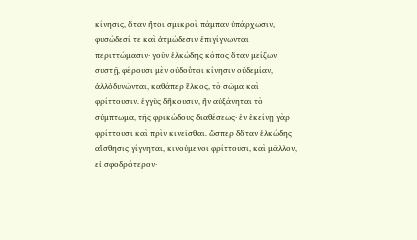κίνησις, ὅταν ἤτοι σμικροὶ πάμπαν ὑπάρχωσιν, φυσώδεσί τε καὶ ἀτμώδεσιν ἐπιγίγνωνται περιττώμασιν· γοῦν ἑλκώδης κόπος ὅταν μείζων συστῇ, φέρουσι μὲν οὐδοὗτοι κίνησιν οὐδεμίαν, ἀλλὀδυνῶνται, καθάπερ ἕλκος, τὸ σῶμα καὶ φρίττουσιν. ἐγγὺς δἥκουσιν, ἢν αὐξάνηται τὸ σύμπτωμα, τῆς φρικώδους διαθέσεως· ἐν ἐκείνῃ γὰρ φρίττουσι καὶ πρὶν κινεῖσθαι. ὥσπερ δὅταν ἑλκώδης αἴσθησις γίγνηται, κινούμενοι φρίττουσι, καὶ μᾶλλον, εἰ σφοδρότερον·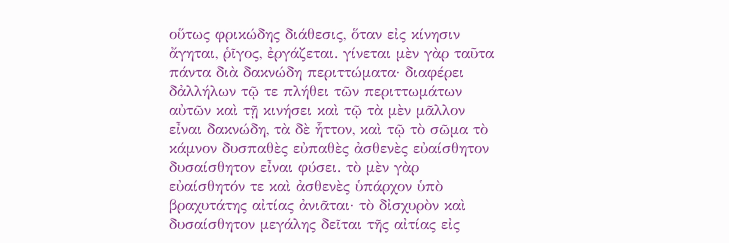οὕτως φρικώδης διάθεσις, ὅταν εἰς κίνησιν ἄγηται, ῥῖγος, ἐργάζεται. γίνεται μὲν γὰρ ταῦτα πάντα διὰ δακνώδη περιττώματα· διαφέρει δἀλλήλων τῷ τε πλήθει τῶν περιττωμάτων αὐτῶν καὶ τῇ κινήσει καὶ τῷ τὰ μὲν μᾶλλον εἶναι δακνώδη, τὰ δὲ ἧττον, καὶ τῷ τὸ σῶμα τὸ κάμνον δυσπαθὲς εὐπαθὲς ἀσθενὲς εὐαίσθητον δυσαίσθητον εἶναι φύσει. τὸ μὲν γὰρ εὐαίσθητόν τε καὶ ἀσθενὲς ὑπάρχον ὑπὸ βραχυτάτης αἰτίας ἀνιᾶται· τὸ δἰσχυρὸν καὶ δυσαίσθητον μεγάλης δεῖται τῆς αἰτίας εἰς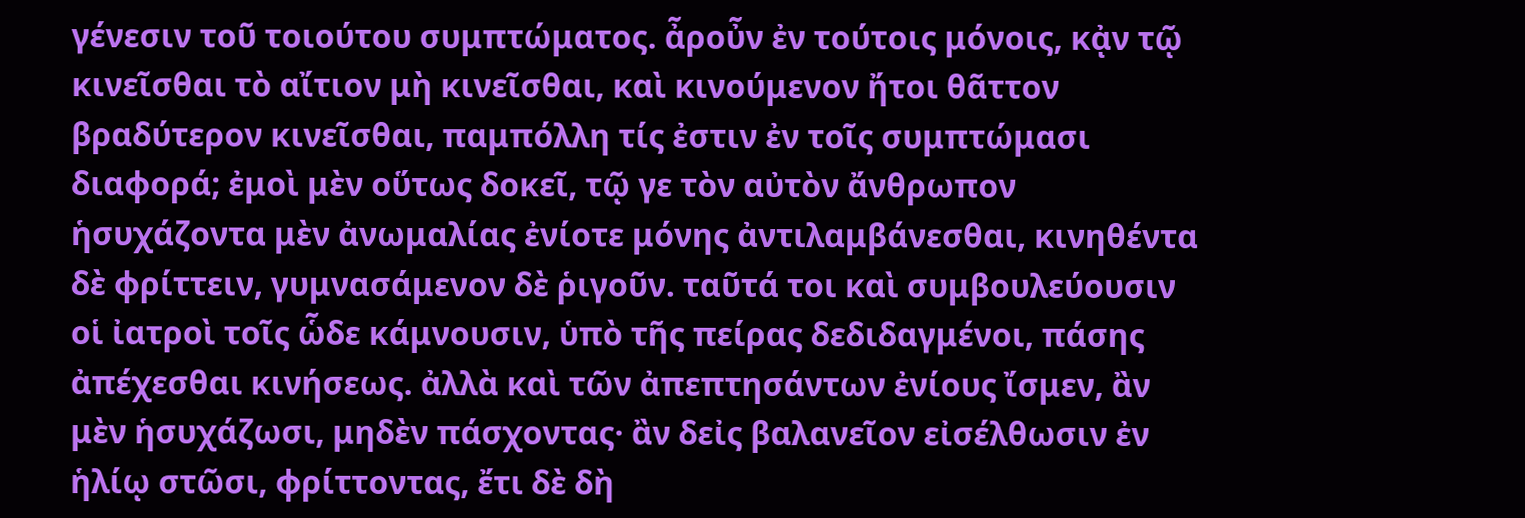γένεσιν τοῦ τοιούτου συμπτώματος. ἆροὖν ἐν τούτοις μόνοις, κᾀν τῷ κινεῖσθαι τὸ αἴτιον μὴ κινεῖσθαι, καὶ κινούμενον ἤτοι θᾶττον βραδύτερον κινεῖσθαι, παμπόλλη τίς ἐστιν ἐν τοῖς συμπτώμασι διαφορά; ἐμοὶ μὲν οὕτως δοκεῖ, τῷ γε τὸν αὐτὸν ἄνθρωπον ἡσυχάζοντα μὲν ἀνωμαλίας ἐνίοτε μόνης ἀντιλαμβάνεσθαι, κινηθέντα δὲ φρίττειν, γυμνασάμενον δὲ ῥιγοῦν. ταῦτά τοι καὶ συμβουλεύουσιν οἱ ἰατροὶ τοῖς ὧδε κάμνουσιν, ὑπὸ τῆς πείρας δεδιδαγμένοι, πάσης ἀπέχεσθαι κινήσεως. ἀλλὰ καὶ τῶν ἀπεπτησάντων ἐνίους ἴσμεν, ἂν μὲν ἡσυχάζωσι, μηδὲν πάσχοντας· ἂν δεἰς βαλανεῖον εἰσέλθωσιν ἐν ἡλίῳ στῶσι, φρίττοντας, ἔτι δὲ δὴ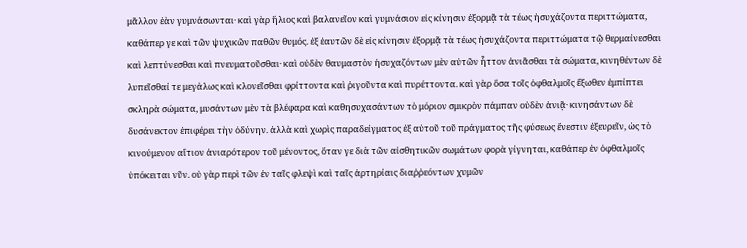μᾶλλον ἐὰν γυμνάσωνται· καὶ γὰρ ἥλιος καὶ βαλανεῖον καὶ γυμνάσιον εἰς κίνησιν ἐξορμᾷ τὰ τέως ἡσυχάζοντα περιττώματα, καθάπερ γε καὶ τῶν ψυχικῶν παθῶν θυμός. ἐξ ἑαυτῶν δὲ εἰς κίνησιν ἐξορμᾷ τὰ τέως ἡσυχάζοντα περιττώματα τῷ θερμαίνεσθαι καὶ λεπτύνεσθαι καὶ πνευματοῦσθαι· καὶ οὐδὲν θαυμαστὸν ἡσυχαζόντων μὲν αὐτῶν ἧττον ἀνιᾶσθαι τὰ σώματα, κινηθέντων δὲ λυπεῖσθαί τε μεγάλως καὶ κλονεῖσθαι φρίττοντα καὶ ῥιγοῦντα καὶ πυρέττοντα. καὶ γὰρ ὅσα τοῖς ὀφθαλμοῖς ἔξωθεν ἐμπίπτει σκληρὰ σώματα, μυσάντων μὲν τὰ βλέφαρα καὶ καθησυχασάντων τὸ μόριον σμικρὸν πάμπαν οὐδὲν ἀνιᾷ· κινησάντων δὲ δυσάνεκτον ἐπιφέρει τὴν ὀδύνην. ἀλλὰ καὶ χωρὶς παραδείγματος ἐξ αὐτοῦ τοῦ πράγματος τῆς φύσεως ἔνεστιν ἐξευρεῖν, ὡς τὸ κινούμενον αἴτιον ἀνιαρότερον τοῦ μένοντος, ὅταν γε διὰ τῶν αἰσθητικῶν σωμάτων φορὰ γίγνηται, καθάπερ ἐν ὀφθαλμοῖς ὑπόκειται νῦν. οὐ γὰρ περὶ τῶν ἐν ταῖς φλεψὶ καὶ ταῖς ἀρτηρίαις διαῤῥεόντων χυμῶν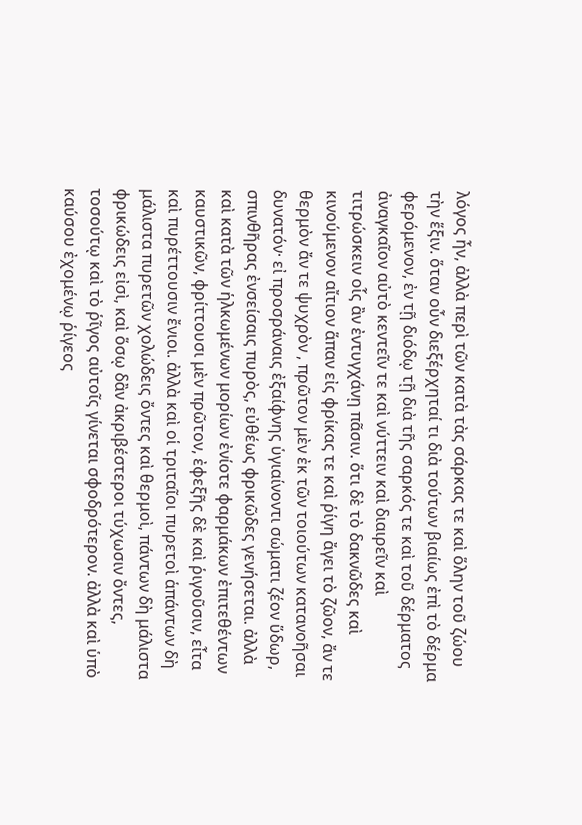λόγος ἦν, ἀλλὰ περὶ τῶν κατὰ τὰς σάρκας τε καὶ ὅλην τοῦ ζώου τὴν ἕξιν. ὅταν οὖν διεξέρχηταί τι διὰ τούτων βιαίως ἐπὶ τὸ δέρμα  φερόμενον, ἐν τῇ διόδῳ τῇ διὰ τῆς σαρκός τε καὶ τοῦ δέρματος ἀναγκαῖον αὐτὸ κεντεῖν τε καὶ νύττειν καὶ διαιρεῖν καὶ τιτρώσκειν οἷς ἂν ἐντυγχάνῃ πᾶσιν. ὅτι δὲ τὸ δακνῶδες καὶ κινούμενον αἴτιον ἅπαν εἰς φρίκας τε καὶ ῥίγη ἄγει τὸ ζῶον, ἄν τε θερμὸν ἄν τε ψυχρὸν , πρῶτον μὲν ἐκ τῶν τοιούτων κατανοῆσαι δυνατόν· εἰ προσράναις ἐξαίφνης ὑγιαίνοντι σώματι ζέον ὕδωρ, σπινθῆρας ἐνσείσαις πυρὸς, εὐθέως φρικῶδες γενήσεται. ἀλλὰ καὶ κατὰ τῶν ἡλκωμένων μορίων ἐνίοτε φαρμάκων ἐπιτεθέντων καυστικῶν, φρίττουσι μὲν πρῶτον, ἐφεξῆς δὲ καὶ ῥιγοῦσιν, εἶτα καὶ πυρέττουσιν ἔνιοι. ἀλλὰ καὶ οἱ τριταῖοι πυρετοὶ ἁπάντων δὴ μάλιστα πυρετῶν χολώδεις ὄντες καὶ θερμοὶ, πάντων δὴ μάλιστα φρικώδεις εἰσὶ, καὶ ὅσῳ δἂν ἀκριβέστεροι τύχωσιν ὄντες, τοσούτῳ καὶ τὸ ῥῖγος αὐτοῖς γίνεται σφοδρότερον. ἀλλὰ καὶ ὑπὸ καύσου ἐχομένῳ ῥίγεος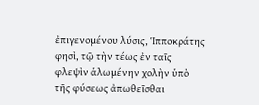ἐπιγενομένου λύσις, Ἱπποκράτης φησὶ, τῷ τὴν τέως ἐν ταῖς φλεψὶν ἁλωμένην χολὴν ὑπὸ τῆς φύσεως ἀπωθεῖσθαι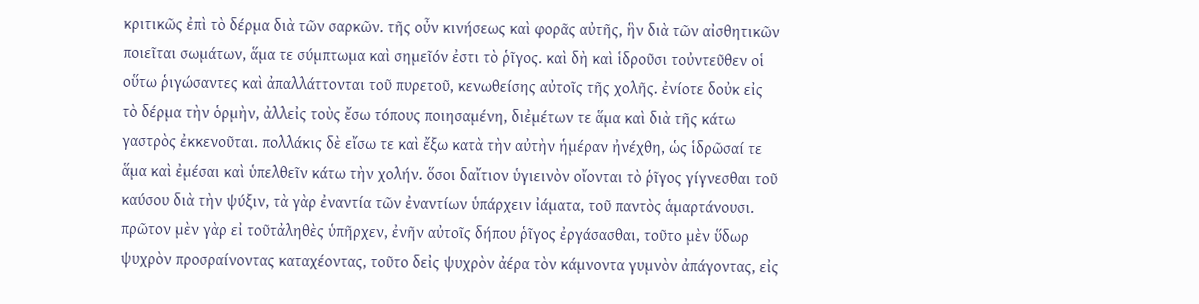κριτικῶς ἐπὶ τὸ δέρμα διὰ τῶν σαρκῶν. τῆς οὖν κινήσεως καὶ φορᾶς αὐτῆς, ἣν διὰ τῶν αἰσθητικῶν ποιεῖται σωμάτων, ἅμα τε σύμπτωμα καὶ σημεῖόν ἐστι τὸ ῥῖγος. καὶ δὴ καὶ ἱδροῦσι τοὐντεῦθεν οἱ οὕτω ῥιγώσαντες καὶ ἀπαλλάττονται τοῦ πυρετοῦ, κενωθείσης αὐτοῖς τῆς χολῆς. ἐνίοτε δοὐκ εἰς τὸ δέρμα τὴν ὁρμὴν, ἀλλεἰς τοὺς ἔσω τόπους ποιησαμένη, διἐμέτων τε ἅμα καὶ διὰ τῆς κάτω γαστρὸς ἐκκενοῦται. πολλάκις δὲ εἴσω τε καὶ ἔξω κατὰ τὴν αὐτὴν ἡμέραν ἠνέχθη, ὡς ἱδρῶσαί τε ἅμα καὶ ἐμέσαι καὶ ὑπελθεῖν κάτω τὴν χολήν. ὅσοι δαἴτιον ὑγιεινὸν οἴονται τὸ ῥῖγος γίγνεσθαι τοῦ καύσου διὰ τὴν ψύξιν, τὰ γὰρ ἐναντία τῶν ἐναντίων ὑπάρχειν ἰάματα, τοῦ παντὸς ἁμαρτάνουσι. πρῶτον μὲν γὰρ εἰ τοῦτἀληθὲς ὑπῆρχεν, ἐνῆν αὐτοῖς δήπου ῥῖγος ἐργάσασθαι, τοῦτο μὲν ὕδωρ ψυχρὸν προσραίνοντας καταχέοντας, τοῦτο δεἰς ψυχρὸν ἀέρα τὸν κάμνοντα γυμνὸν ἀπάγοντας, εἰς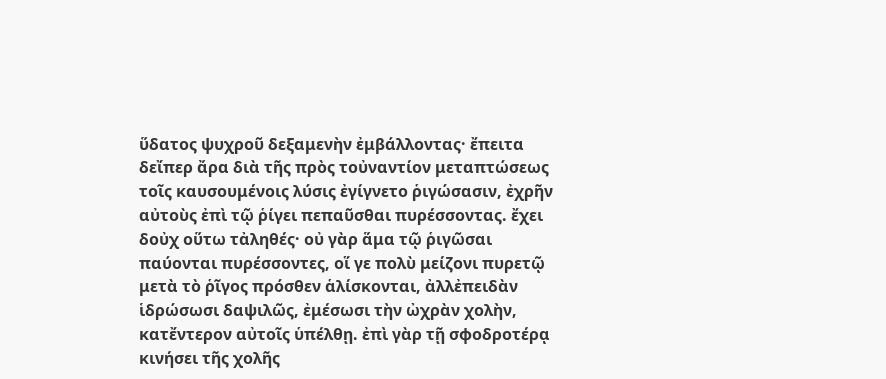ὕδατος ψυχροῦ δεξαμενὴν ἐμβάλλοντας· ἔπειτα δεἴπερ ἄρα διὰ τῆς πρὸς τοὐναντίον μεταπτώσεως τοῖς καυσουμένοις λύσις ἐγίγνετο ῥιγώσασιν, ἐχρῆν αὐτοὺς ἐπὶ τῷ ῥίγει πεπαῦσθαι πυρέσσοντας. ἔχει δοὐχ οὕτω τἀληθές· οὐ γὰρ ἅμα τῷ ῥιγῶσαι παύονται πυρέσσοντες, οἵ γε πολὺ μείζονι πυρετῷ μετὰ τὸ ῥῖγος πρόσθεν ἁλίσκονται, ἀλλἐπειδὰν ἱδρώσωσι δαψιλῶς, ἐμέσωσι τὴν ὠχρὰν χολὴν, κατἔντερον αὐτοῖς ὑπέλθῃ. ἐπὶ γὰρ τῇ σφοδροτέρᾳ κινήσει τῆς χολῆς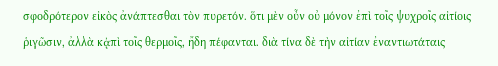σφοδρότερον εἰκὸς ἀνάπτεσθαι τὸν πυρετόν. ὅτι μὲν οὖν οὐ μόνον ἐπὶ τοῖς ψυχροῖς αἰτίοις ῥιγῶσιν, ἀλλὰ κᾀπὶ τοῖς θερμοῖς, ἤδη πέφανται. διὰ τίνα δὲ τὴν αἰτίαν ἐναντιωτάταις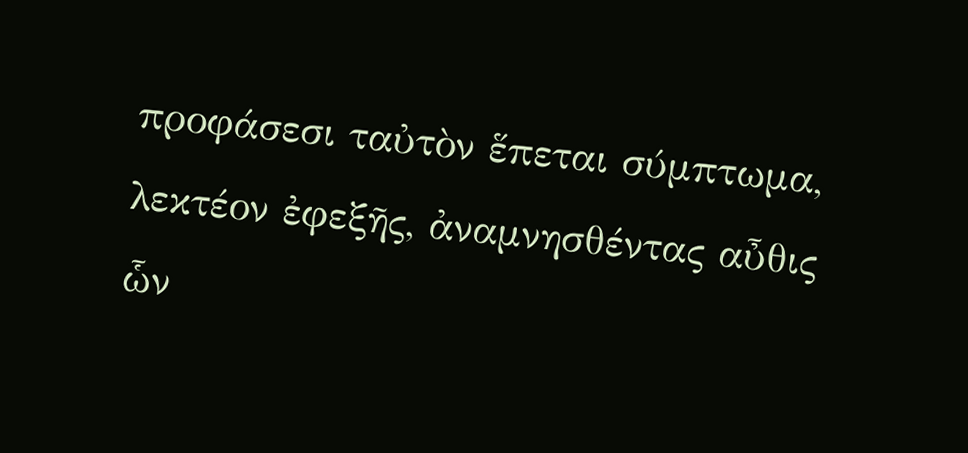προφάσεσι ταὐτὸν ἕπεται σύμπτωμα, λεκτέον ἐφεξῆς, ἀναμνησθέντας αὖθις ὧν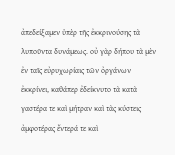ἀπεδείξαμεν ὑπὲρ τῆς ἐκκρινούσης τὰ λυποῦντα δυνάμεως. οὐ γὰρ δήπου τὰ μὲν ἐν ταῖς εὐρυχωρίαις τῶν ὀργάνων ἐκκρίνει, καθάπερ ἐδείκνυτο τὰ κατὰ γαστέρα τε καὶ μήτραν καὶ τὰς κύστεις ἀμφοτέρας ἔντερά τε καὶ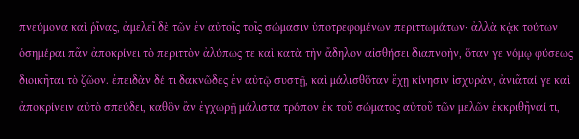πνεύμονα καὶ ῥῖνας, ἀμελεῖ δὲ τῶν ἐν αὐτοῖς τοῖς σώμασιν ὑποτρεφομένων περιττωμάτων· ἀλλὰ κᾀκ τούτων ὁσημέραι πᾶν ἀποκρίνει τὸ περιττὸν ἀλύπως τε καὶ κατὰ τὴν ἄδηλον αἰσθήσει διαπνοὴν, ὅταν γε νόμῳ φύσεως διοικῆται τὸ ζῶον. ἐπειδὰν δέ τι δακνῶδες ἐν αὐτῷ συστῇ, καὶ μάλισθὅταν ἔχῃ κίνησιν ἰσχυρὰν, ἀνιᾶταί γε καὶ ἀποκρίνειν αὐτὸ σπεύδει, καθὃν ἂν ἐγχωρῇ μάλιστα τρόπον ἐκ τοῦ σώματος αὐτοῦ τῶν μελῶν ἐκκριθῆναί τι,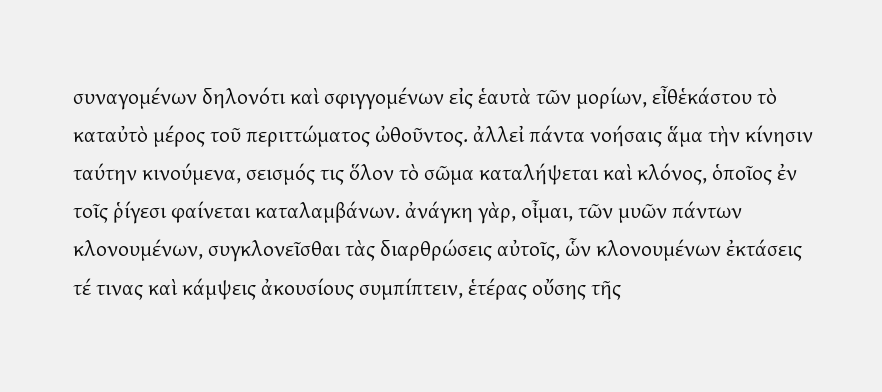συναγομένων δηλονότι καὶ σφιγγομένων εἰς ἑαυτὰ τῶν μορίων, εἶθἑκάστου τὸ καταὐτὸ μέρος τοῦ περιττώματος ὠθοῦντος. ἀλλεἰ πάντα νοήσαις ἅμα τὴν κίνησιν ταύτην κινούμενα, σεισμός τις ὅλον τὸ σῶμα καταλήψεται καὶ κλόνος, ὁποῖος ἐν τοῖς ῥίγεσι φαίνεται καταλαμβάνων. ἀνάγκη γὰρ, οἶμαι, τῶν μυῶν πάντων κλονουμένων, συγκλονεῖσθαι τὰς διαρθρώσεις αὐτοῖς, ὧν κλονουμένων ἐκτάσεις τέ τινας καὶ κάμψεις ἀκουσίους συμπίπτειν, ἑτέρας οὔσης τῆς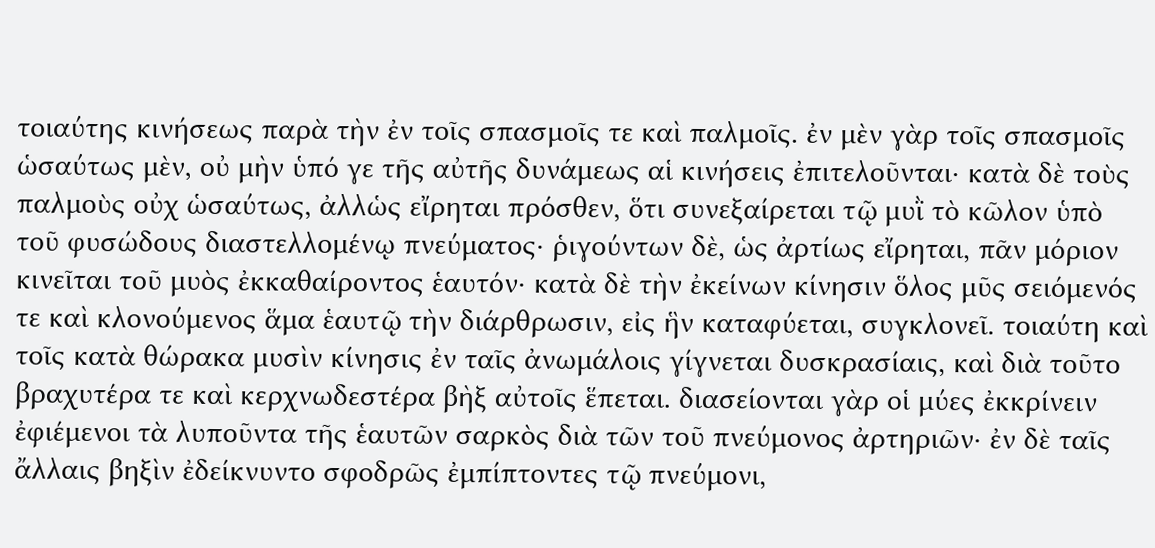τοιαύτης κινήσεως παρὰ τὴν ἐν τοῖς σπασμοῖς τε καὶ παλμοῖς. ἐν μὲν γὰρ τοῖς σπασμοῖς ὡσαύτως μὲν, οὐ μὴν ὑπό γε τῆς αὐτῆς δυνάμεως αἱ κινήσεις ἐπιτελοῦνται· κατὰ δὲ τοὺς παλμοὺς οὐχ ὡσαύτως, ἀλλὡς εἴρηται πρόσθεν, ὅτι συνεξαίρεται τῷ μυῒ τὸ κῶλον ὑπὸ τοῦ φυσώδους διαστελλομένῳ πνεύματος· ῥιγούντων δὲ, ὡς ἀρτίως εἴρηται, πᾶν μόριον κινεῖται τοῦ μυὸς ἐκκαθαίροντος ἑαυτόν· κατὰ δὲ τὴν ἐκείνων κίνησιν ὅλος μῦς σειόμενός τε καὶ κλονούμενος ἅμα ἑαυτῷ τὴν διάρθρωσιν, εἰς ἣν καταφύεται, συγκλονεῖ. τοιαύτη καὶ τοῖς κατὰ θώρακα μυσὶν κίνησις ἐν ταῖς ἀνωμάλοις γίγνεται δυσκρασίαις, καὶ διὰ τοῦτο βραχυτέρα τε καὶ κερχνωδεστέρα βὴξ αὐτοῖς ἕπεται. διασείονται γὰρ οἱ μύες ἐκκρίνειν ἐφιέμενοι τὰ λυποῦντα τῆς ἑαυτῶν σαρκὸς διὰ τῶν τοῦ πνεύμονος ἀρτηριῶν· ἐν δὲ ταῖς ἄλλαις βηξὶν ἐδείκνυντο σφοδρῶς ἐμπίπτοντες τῷ πνεύμονι,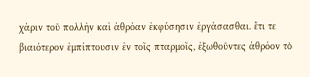χάριν τοῦ πολλὴν καὶ ἀθρόαν ἐκφύσησιν ἐργάσασθαι. ἔτι τε βιαιότερον ἐμπίπτουσιν ἐν τοῖς πταρμοῖς, ἐξωθοῦντες ἀθρόον τὸ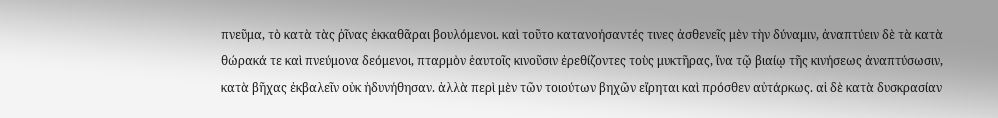πνεῦμα, τὸ κατὰ τὰς ῥῖνας ἐκκαθᾶραι βουλόμενοι. καὶ τοῦτο κατανοήσαντές τινες ἀσθενεῖς μὲν τὴν δύναμιν, ἀναπτύειν δὲ τὰ κατὰ θώρακά τε καὶ πνεύμονα δεόμενοι, πταρμὸν ἑαυτοῖς κινοῦσιν ἐρεθίζοντες τοὺς μυκτῆρας, ἵνα τῷ βιαίῳ τῆς κινήσεως ἀναπτύσωσιν, κατὰ βῆχας ἐκβαλεῖν οὐκ ἠδυνήθησαν. ἀλλὰ περὶ μὲν τῶν τοιούτων βηχῶν εἴρηται καὶ πρόσθεν αὐτάρκως. αἱ δὲ κατὰ δυσκρασίαν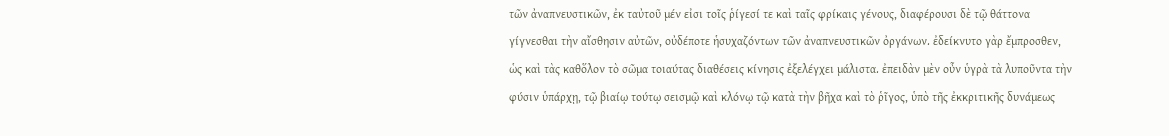τῶν ἀναπνευστικῶν, ἐκ ταὐτοῦ μέν εἰσι τοῖς ῥίγεσί τε καὶ ταῖς φρίκαις γένους, διαφέρουσι δὲ τῷ θάττονα γίγνεσθαι τὴν αἴσθησιν αὐτῶν, οὐδέποτε ἡσυχαζόντων τῶν ἀναπνευστικῶν ὀργάνων. ἐδείκνυτο γὰρ ἔμπροσθεν,  ὡς καὶ τὰς καθὅλον τὸ σῶμα τοιαύτας διαθέσεις κίνησις ἐξελέγχει μάλιστα. ἐπειδὰν μὲν οὖν ὑγρὰ τὰ λυποῦντα τὴν φύσιν ὑπάρχῃ, τῷ βιαίῳ τούτῳ σεισμῷ καὶ κλόνῳ τῷ κατὰ τὴν βῆχα καὶ τὸ ῥῖγος, ὑπὸ τῆς ἐκκριτικῆς δυνάμεως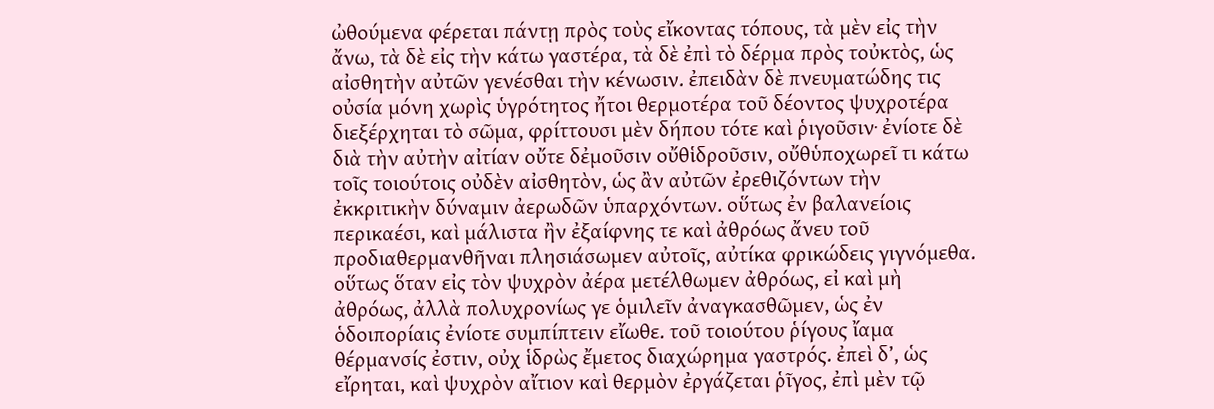ὠθούμενα φέρεται πάντῃ πρὸς τοὺς εἴκοντας τόπους, τὰ μὲν εἰς τὴν ἄνω, τὰ δὲ εἰς τὴν κάτω γαστέρα, τὰ δὲ ἐπὶ τὸ δέρμα πρὸς τοὐκτὸς, ὡς αἰσθητὴν αὐτῶν γενέσθαι τὴν κένωσιν. ἐπειδὰν δὲ πνευματώδης τις οὐσία μόνη χωρὶς ὑγρότητος ἤτοι θερμοτέρα τοῦ δέοντος ψυχροτέρα διεξέρχηται τὸ σῶμα, φρίττουσι μὲν δήπου τότε καὶ ῥιγοῦσιν· ἐνίοτε δὲ διὰ τὴν αὐτὴν αἰτίαν οὔτε δἐμοῦσιν οὔθἱδροῦσιν, οὔθὑποχωρεῖ τι κάτω τοῖς τοιούτοις οὐδὲν αἰσθητὸν, ὡς ἂν αὐτῶν ἐρεθιζόντων τὴν ἐκκριτικὴν δύναμιν ἀερωδῶν ὑπαρχόντων. οὕτως ἐν βαλανείοις περικαέσι, καὶ μάλιστα ἢν ἐξαίφνης τε καὶ ἀθρόως ἄνευ τοῦ προδιαθερμανθῆναι πλησιάσωμεν αὐτοῖς, αὐτίκα φρικώδεις γιγνόμεθα. οὕτως ὅταν εἰς τὸν ψυχρὸν ἀέρα μετέλθωμεν ἀθρόως, εἰ καὶ μὴ ἀθρόως, ἀλλὰ πολυχρονίως γε ὁμιλεῖν ἀναγκασθῶμεν, ὡς ἐν ὁδοιπορίαις ἐνίοτε συμπίπτειν εἴωθε. τοῦ τοιούτου ῥίγους ἴαμα θέρμανσίς ἐστιν, οὐχ ἱδρὼς ἔμετος διαχώρημα γαστρός. ἐπεὶ δ’, ὡς εἴρηται, καὶ ψυχρὸν αἴτιον καὶ θερμὸν ἐργάζεται ῥῖγος, ἐπὶ μὲν τῷ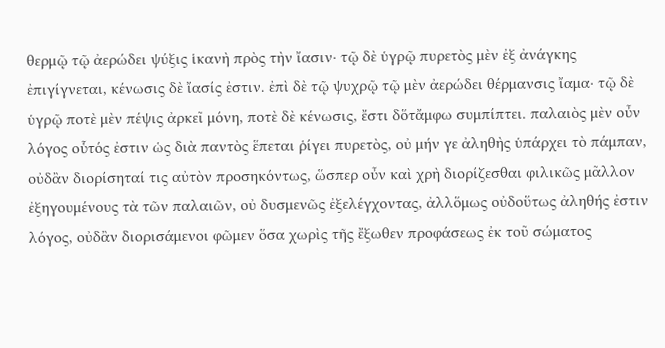θερμῷ τῷ ἀερώδει ψύξις ἱκανὴ πρὸς τὴν ἴασιν· τῷ δὲ ὑγρῷ πυρετὸς μὲν ἐξ ἀνάγκης ἐπιγίγνεται, κένωσις δὲ ἴασίς ἐστιν. ἐπὶ δὲ τῷ ψυχρῷ τῷ μὲν ἀερώδει θέρμανσις ἴαμα· τῷ δὲ ὑγρῷ ποτὲ μὲν πέψις ἀρκεῖ μόνη, ποτὲ δὲ κένωσις, ἔστι δὅτἄμφω συμπίπτει. παλαιὸς μὲν οὖν λόγος οὗτός ἐστιν ὡς διὰ παντὸς ἕπεται ῥίγει πυρετὸς, οὐ μήν γε ἀληθὴς ὑπάρχει τὸ πάμπαν, οὐδἂν διορίσηταί τις αὐτὸν προσηκόντως, ὥσπερ οὖν καὶ χρὴ διορίζεσθαι φιλικῶς μᾶλλον ἐξηγουμένους τὰ τῶν παλαιῶν, οὐ δυσμενῶς ἐξελέγχοντας, ἀλλὅμως οὐδοὕτως ἀληθής ἐστιν λόγος, οὐδἂν διορισάμενοι φῶμεν ὅσα χωρὶς τῆς ἔξωθεν προφάσεως ἐκ τοῦ σώματος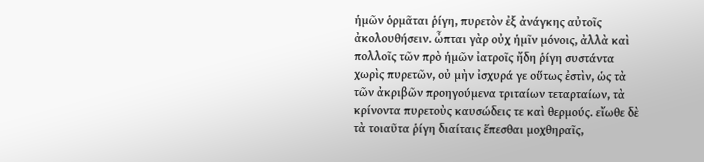ἡμῶν ὁρμᾶται ῥίγη, πυρετὸν ἐξ ἀνάγκης αὐτοῖς ἀκολουθήσειν. ὦπται γὰρ οὐχ ἡμῖν μόνοις, ἀλλὰ καὶ πολλοῖς τῶν πρὸ ἡμῶν ἰατροῖς ἤδη ῥίγη συστάντα χωρὶς πυρετῶν, οὐ μὴν ἰσχυρά γε οὕτως ἐστὶν, ὡς τὰ τῶν ἀκριβῶν προηγούμενα τριταίων τεταρταίων, τὰ κρίνοντα πυρετοὺς καυσώδεις τε καὶ θερμούς. εἴωθε δὲ τὰ τοιαῦτα ῥίγη διαίταις ἕπεσθαι μοχθηραῖς,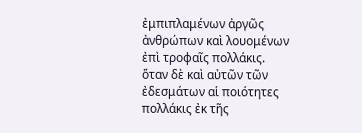ἐμπιπλαμένων ἀργῶς ἀνθρώπων καὶ λουομένων ἐπὶ τροφαῖς πολλάκις. ὅταν δὲ καὶ αὐτῶν τῶν ἐδεσμάτων αἱ ποιότητες πολλάκις ἐκ τῆς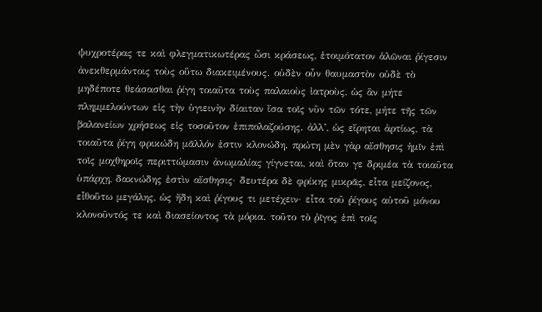ψυχροτέρας τε καὶ φλεγματικωτέρας ὦσι κράσεως, ἑτοιμότατον ἁλῶναι ῥίγεσιν ἀνεκθερμάντοις τοὺς οὕτω διακειμένους. οὐδὲν οὖν θαυμαστὸν οὐδὲ τὸ μηδέποτε θεάσασθαι ῥίγη τοιαῦτα τοὺς παλαιοὺς ἰατροὺς, ὡς ἂν μήτε πλημμελούντων εἰς τὴν ὑγιεινὴν δίαιταν ἴσα τοῖς νῦν τῶν τότε, μήτε τῆς τῶν βαλανείων χρήσεως εἰς τοσοῦτον ἐπιπολαζούσης. ἀλλ’, ὡς εἴρηται ἀρτίως, τὰ τοιαῦτα ῥίγη φρικώδη μᾶλλόν ἐστιν κλονώδη. πρώτη μὲν γὰρ αἴσθησις ἡμῖν ἐπὶ τοῖς μοχθηροῖς περιττώμασιν ἀνωμαλίας γίγνεται, καὶ ὅταν γε δριμέα τὰ τοιαῦτα ὑπάρχῃ, δακνώδης ἐστὶν αἴσθησις· δευτέρα δὲ φρίκης μικρᾶς, εἶτα μείζονος, εἶθοὕτω μεγάλης, ὡς ἤδη καὶ ῥίγους τι μετέχειν· εἶτα τοῦ ῥίγους αὐτοῦ μόνου κλονοῦντός τε καὶ διασείοντος τὰ μόρια. τοῦτο τὸ ῥῖγος ἐπὶ τοῖς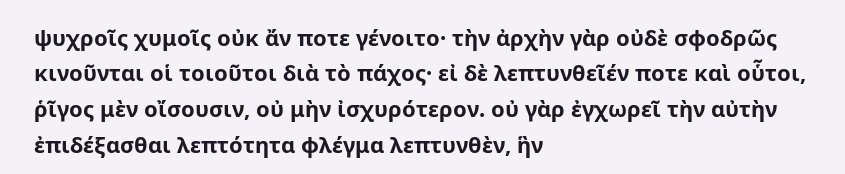ψυχροῖς χυμοῖς οὐκ ἄν ποτε γένοιτο· τὴν ἀρχὴν γὰρ οὐδὲ σφοδρῶς κινοῦνται οἱ τοιοῦτοι διὰ τὸ πάχος· εἰ δὲ λεπτυνθεῖέν ποτε καὶ οὗτοι, ῥῖγος μὲν οἴσουσιν, οὐ μὴν ἰσχυρότερον. οὐ γὰρ ἐγχωρεῖ τὴν αὐτὴν ἐπιδέξασθαι λεπτότητα φλέγμα λεπτυνθὲν, ἣν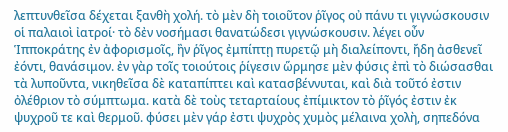λεπτυνθεῖσα δέχεται ξανθὴ χολή. τὸ μὲν δὴ τοιοῦτον ῥῖγος οὐ πάνυ τι γιγνώσκουσιν οἱ παλαιοὶ ἰατροί· τὸ δἐν νοσήμασι θανατώδεσι γιγνώσκουσιν. λέγει οὖν Ἱπποκράτης ἐν ἀφορισμοῖς, ἢν ῥῖγος ἐμπίπτῃ πυρετῷ μὴ διαλείποντι, ἤδη ἀσθενεῖ ἐόντι, θανάσιμον. ἐν γὰρ τοῖς τοιούτοις ῥίγεσιν ὥρμησε μὲν φύσις ἐπὶ τὸ διώσασθαι τὰ λυποῦντα, νικηθεῖσα δὲ καταπίπτει καὶ κατασβέννυται, καὶ διὰ τοῦτό ἐστιν ὀλέθριον τὸ σύμπτωμα. κατὰ δὲ τοὺς τεταρταίους ἐπίμικτον τὸ ῥῖγός ἐστιν ἐκ ψυχροῦ τε καὶ θερμοῦ. φύσει μὲν γάρ ἐστι ψυχρὸς χυμὸς μέλαινα χολὴ, σηπεδόνα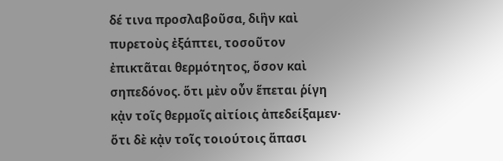δέ τινα προσλαβοῦσα, διἣν καὶ πυρετοὺς ἐξάπτει, τοσοῦτον ἐπικτᾶται θερμότητος, ὅσον καὶ σηπεδόνος. ὅτι μὲν οὖν ἕπεται ῥίγη κᾀν τοῖς θερμοῖς αἰτίοις ἀπεδείξαμεν· ὅτι δὲ κᾀν τοῖς τοιούτοις ἅπασι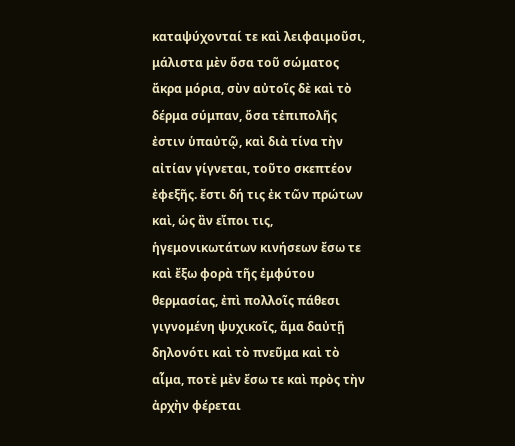καταψύχονταί τε καὶ λειφαιμοῦσι, μάλιστα μὲν ὅσα τοῦ σώματος ἄκρα μόρια, σὺν αὐτοῖς δὲ καὶ τὸ δέρμα σύμπαν, ὅσα τἐπιπολῆς ἐστιν ὑπαὐτῷ, καὶ διὰ τίνα τὴν αἰτίαν γίγνεται, τοῦτο σκεπτέον ἐφεξῆς. ἔστι δή τις ἐκ τῶν πρώτων καὶ, ὡς ἂν εἴποι τις, ἡγεμονικωτάτων κινήσεων ἔσω τε καὶ ἔξω φορὰ τῆς ἐμφύτου θερμασίας, ἐπὶ πολλοῖς πάθεσι γιγνομένη ψυχικοῖς, ἅμα δαὐτῇ δηλονότι καὶ τὸ πνεῦμα καὶ τὸ αἷμα, ποτὲ μὲν ἔσω τε καὶ πρὸς τὴν ἀρχὴν φέρεται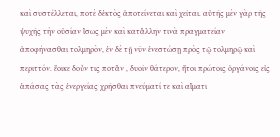καὶ συστέλλεται, ποτὲ δἐκτὸς ἀποτείνεται καὶ χεῖται. αὐτῆς μὲν γὰρ τῆς ψυχῆς τὴν οὐσίαν ἴσως μὲν καὶ κατἄλλην τινὰ πραγματείαν ἀποφήνασθαι τολμηρὸν, ἐν δὲ τῇ νῦν ἐνεστώσῃ πρὸς τῷ τολμηρῷ καὶ περιττόν. ἔοικε δοὖν τις ποτἂν , δυοῖν θάτερον, ἤτοι πρώτοις ὀργάνοις εἰς ἁπάσας τὰς ἐνεργείας χρῆσθαι πνεύματί τε καὶ αἵματι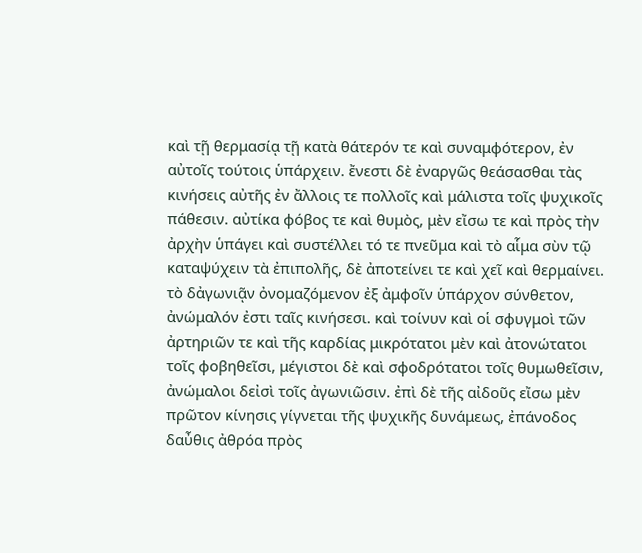καὶ τῇ θερμασίᾳ τῇ κατὰ θάτερόν τε καὶ συναμφότερον, ἐν αὐτοῖς τούτοις ὑπάρχειν. ἔνεστι δὲ ἐναργῶς θεάσασθαι τὰς κινήσεις αὐτῆς ἐν ἄλλοις τε πολλοῖς καὶ μάλιστα τοῖς ψυχικοῖς πάθεσιν. αὐτίκα φόβος τε καὶ θυμὸς, μὲν εἴσω τε καὶ πρὸς τὴν  ἀρχὴν ὑπάγει καὶ συστέλλει τό τε πνεῦμα καὶ τὸ αἷμα σὺν τῷ καταψύχειν τὰ ἐπιπολῆς, δὲ ἀποτείνει τε καὶ χεῖ καὶ θερμαίνει. τὸ δἀγωνιᾷν ὀνομαζόμενον ἐξ ἀμφοῖν ὑπάρχον σύνθετον, ἀνώμαλόν ἐστι ταῖς κινήσεσι. καὶ τοίνυν καὶ οἱ σφυγμοὶ τῶν ἀρτηριῶν τε καὶ τῆς καρδίας μικρότατοι μὲν καὶ ἀτονώτατοι τοῖς φοβηθεῖσι, μέγιστοι δὲ καὶ σφοδρότατοι τοῖς θυμωθεῖσιν, ἀνώμαλοι δεἰσὶ τοῖς ἀγωνιῶσιν. ἐπὶ δὲ τῆς αἰδοῦς εἴσω μὲν πρῶτον κίνησις γίγνεται τῆς ψυχικῆς δυνάμεως, ἐπάνοδος δαὖθις ἀθρόα πρὸς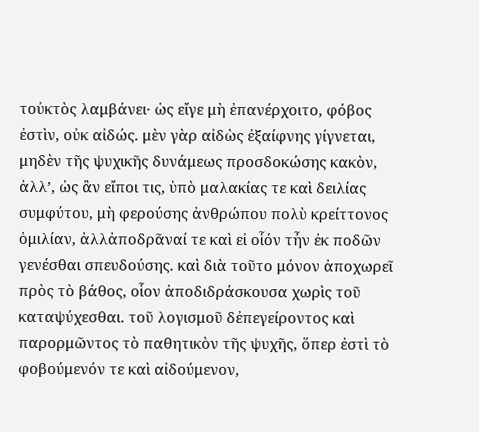τοὐκτὸς λαμβάνει· ὡς εἴγε μὴ ἐπανέρχοιτο, φόβος ἐστὶν, οὐκ αἰδώς. μὲν γὰρ αἰδὼς ἐξαίφνης γίγνεται, μηδὲν τῆς ψυχικῆς δυνάμεως προσδοκώσης κακὸν, ἀλλ’, ὡς ἂν εἴποι τις, ὑπὸ μαλακίας τε καὶ δειλίας συμφύτου, μὴ φερούσης ἀνθρώπου πολὺ κρείττονος ὁμιλίαν, ἀλλἀποδρᾶναί τε καὶ εἰ οἷόν τἦν ἐκ ποδῶν γενέσθαι σπευδούσης. καὶ διὰ τοῦτο μόνον ἀποχωρεῖ πρὸς τὸ βάθος, οἷον ἀποδιδράσκουσα χωρὶς τοῦ καταψύχεσθαι. τοῦ λογισμοῦ δἐπεγείροντος καὶ παρορμῶντος τὸ παθητικὸν τῆς ψυχῆς, ὅπερ ἐστὶ τὸ φοβούμενόν τε καὶ αἰδούμενον,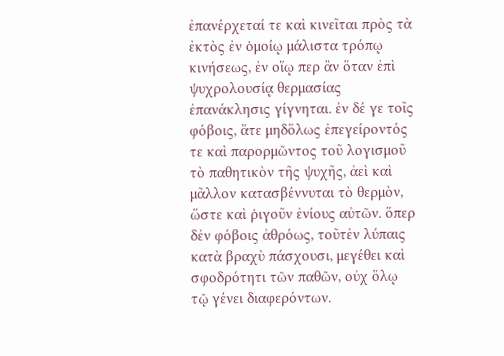ἐπανέρχεταί τε καὶ κινεῖται πρὸς τὰ ἐκτὸς ἐν ὁμοίῳ μάλιστα τρόπῳ κινήσεως, ἐν οἵῳ περ ἂν ὅταν ἐπὶ ψυχρολουσίᾳ θερμασίας ἐπανάκλησις γίγνηται. ἐν δέ γε τοῖς φόβοις, ἅτε μηδὅλως ἐπεγείροντός τε καὶ παρορμῶντος τοῦ λογισμοῦ τὸ παθητικὸν τῆς ψυχῆς, ἀεὶ καὶ μᾶλλον κατασβέννυται τὸ θερμὸν, ὥστε καὶ ῥιγοῦν ἐνίους αὐτῶν. ὅπερ δἐν φόβοις ἀθρόως, τοῦτἐν λύπαις κατὰ βραχὺ πάσχουσι, μεγέθει καὶ σφοδρότητι τῶν παθῶν, οὐχ ὅλῳ τῷ γένει διαφερόντων.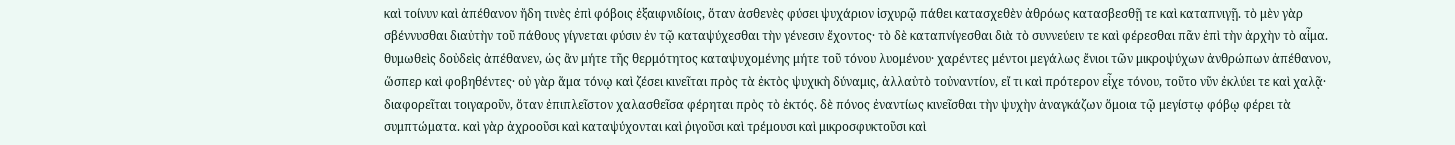καὶ τοίνυν καὶ ἀπέθανον ἤδη τινὲς ἐπὶ φόβοις ἐξαιφνιδίοις, ὅταν ἀσθενὲς φύσει ψυχάριον ἰσχυρῷ πάθει κατασχεθὲν ἀθρόως κατασβεσθῇ τε καὶ καταπνιγῇ. τὸ μὲν γὰρ σβέννυσθαι διαὐτὴν τοῦ πάθους γίγνεται φύσιν ἐν τῷ καταψύχεσθαι τὴν γένεσιν ἔχοντος· τὸ δὲ καταπνίγεσθαι διὰ τὸ συννεύειν τε καὶ φέρεσθαι πᾶν ἐπὶ τὴν ἀρχὴν τὸ αἷμα. θυμωθεὶς δοὐδεὶς ἀπέθανεν, ὡς ἂν μήτε τῆς θερμότητος καταψυχομένης μήτε τοῦ τόνου λυομένου· χαρέντες μέντοι μεγάλως ἔνιοι τῶν μικροψύχων ἀνθρώπων ἀπέθανον, ὥσπερ καὶ φοβηθέντες· οὐ γὰρ ἅμα τόνῳ καὶ ζέσει κινεῖται πρὸς τὰ ἐκτὸς ψυχικὴ δύναμις, ἀλλαὐτὸ τοὐναντίον, εἴ τι καὶ πρότερον εἶχε τόνου, τοῦτο νῦν ἐκλύει τε καὶ χαλᾷ· διαφορεῖται τοιγαροῦν, ὅταν ἐπιπλεῖστον χαλασθεῖσα φέρηται πρὸς τὸ ἐκτός. δὲ πόνος ἐναντίως κινεῖσθαι τὴν ψυχὴν ἀναγκάζων ὅμοια τῷ μεγίστῳ φόβῳ φέρει τὰ συμπτώματα. καὶ γὰρ ἀχροοῦσι καὶ καταψύχονται καὶ ῥιγοῦσι καὶ τρέμουσι καὶ μικροσφυκτοῦσι καὶ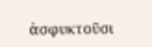ἀσφυκτοῦσι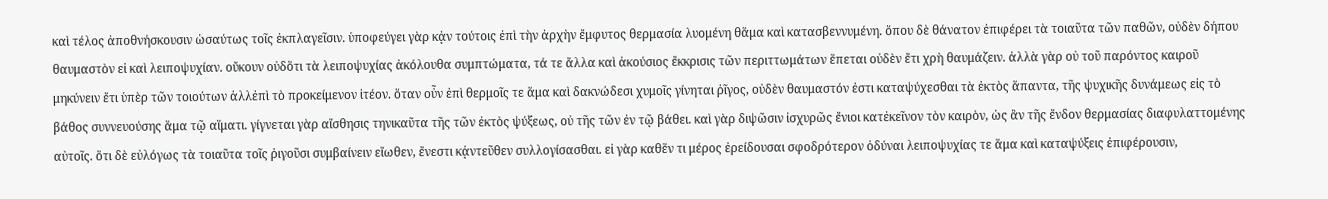καὶ τέλος ἀποθνήσκουσιν ὡσαύτως τοῖς ἐκπλαγεῖσιν. ὑποφεύγει γὰρ κᾀν τούτοις ἐπὶ τὴν ἀρχὴν ἔμφυτος θερμασία λυομένη θἅμα καὶ κατασβεννυμένη. ὅπου δὲ θάνατον ἐπιφέρει τὰ τοιαῦτα τῶν παθῶν, οὐδὲν δήπου θαυμαστὸν εἰ καὶ λειποψυχίαν. οὔκουν οὐδὅτι τὰ λειποψυχίας ἀκόλουθα συμπτώματα, τά τε ἄλλα καὶ ἀκούσιος ἔκκρισις τῶν περιττωμάτων ἕπεται οὐδὲν ἔτι χρὴ θαυμάζειν. ἀλλὰ γὰρ οὐ τοῦ παρόντος καιροῦ μηκύνειν ἔτι ὑπὲρ τῶν τοιούτων ἀλλἐπὶ τὸ προκείμενον ἰτέον. ὅταν οὖν ἐπὶ θερμοῖς τε ἅμα καὶ δακνώδεσι χυμοῖς γίνηται ῥῖγος, οὐδὲν θαυμαστόν ἐστι καταψύχεσθαι τὰ ἐκτὸς ἅπαντα, τῆς ψυχικῆς δυνάμεως εἰς τὸ βάθος συννευούσης ἅμα τῷ αἵματι. γίγνεται γὰρ αἴσθησις τηνικαῦτα τῆς τῶν ἐκτὸς ψύξεως, οὐ τῆς τῶν ἐν τῷ βάθει. καὶ γὰρ διψῶσιν ἰσχυρῶς ἔνιοι κατἐκεῖνον τὸν καιρὸν, ὡς ἂν τῆς ἔνδον θερμασίας διαφυλαττομένης αὐτοῖς. ὅτι δὲ εὐλόγως τὰ τοιαῦτα τοῖς ῥιγοῦσι συμβαίνειν εἴωθεν, ἔνεστι κᾀντεῦθεν συλλογίσασθαι. εἰ γὰρ καθἕν τι μέρος ἐρείδουσαι σφοδρότερον ὀδύναι λειποψυχίας τε ἅμα καὶ καταψύξεις ἐπιφέρουσιν,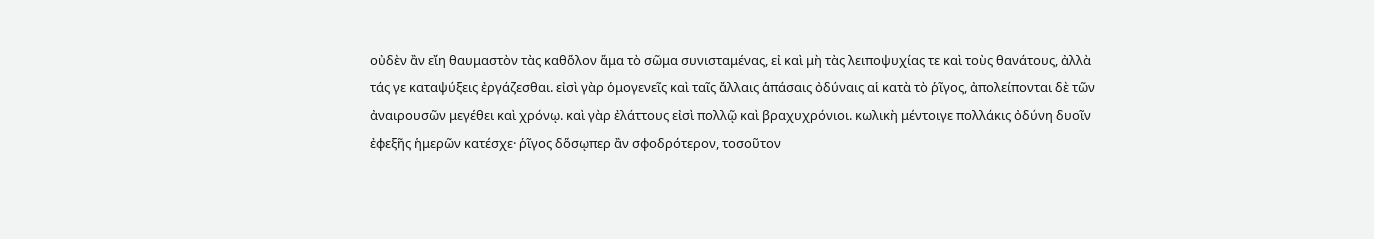οὐδὲν ἂν εἴη θαυμαστὸν τὰς καθὅλον ἅμα τὸ σῶμα συνισταμένας, εἰ καὶ μὴ τὰς λειποψυχίας τε καὶ τοὺς θανάτους, ἀλλὰ τάς γε καταψύξεις ἐργάζεσθαι. εἰσὶ γὰρ ὁμογενεῖς καὶ ταῖς ἄλλαις ἁπάσαις ὀδύναις αἱ κατὰ τὸ ῥῖγος, ἀπολείπονται δὲ τῶν ἀναιρουσῶν μεγέθει καὶ χρόνῳ. καὶ γὰρ ἐλάττους εἰσὶ πολλῷ καὶ βραχυχρόνιοι. κωλικὴ μέντοιγε πολλάκις ὀδύνη δυοῖν ἐφεξῆς ἡμερῶν κατέσχε· ῥῖγος δὅσῳπερ ἂν σφοδρότερον, τοσοῦτον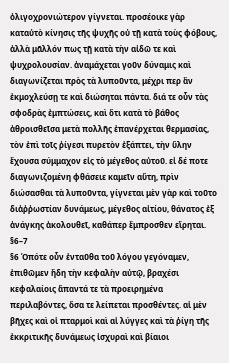ὀλιγοχρονιώτερον γίγνεται. προσέοικε γὰρ καταὐτὸ κίνησις τῆς ψυχῆς οὐ τῇ κατὰ τοὺς φόβους, ἀλλὰ μᾶλλόν πως τῇ κατὰ τὴν αἰδῶ τε καὶ ψυχρολουσίαν. ἀναμάχεται γοῦν δύναμις καὶ διαγωνίζεται πρὸς τὰ λυποῦντα, μέχρι περ ἂν ἐκμοχλεύσῃ τε καὶ διώσηται πάντα. διά τε οὖν τὰς σφοδρὰς ἐμπτώσεις, καὶ ὅτι κατὰ τὸ βάθος ἀθροισθεῖσα μετὰ πολλῆς ἐπανέρχεται θερμασίας, τὸν ἐπὶ τοῖς ῥίγεσι πυρετὸν ἐξάπτει, τὴν ὕλην ἔχουσα σύμμαχον εἰς τὸ μέγεθος αὐτοῦ. εἰ δέ ποτε διαγωνιζομένη φθάσειε καμεῖν αὕτη, πρὶν διώσασθαι τὰ λυποῦντα, γίγνεται μὲν γὰρ καὶ τοῦτο διἀῤῥωστίαν δυνάμεως, μέγεθος αἰτίου, θάνατος ἐξ ἀνάγκης ἀκολουθεῖ, καθάπερ ἔμπροσθεν εἴρηται.
§6–7
§6 Ὁπότε οὖν ἐνταῦθα τοῦ λόγου γεγόναμεν, ἐπιθῶμεν ἤδη τὴν κεφαλὴν αὐτῷ, βραχέσι κεφαλαίοις ἅπαντά τε τὰ προειρημένα περιλαβόντες, ὅσα τε λείπεται προσθέντες. αἱ μὲν βῆχες καὶ οἱ πταρμοὶ καὶ αἱ λύγγες καὶ τὰ ῥίγη τῆς ἐκκριτικῆς δυνάμεως ἰσχυραὶ καὶ βίαιοι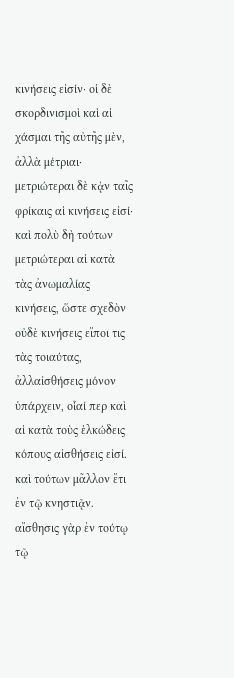κινήσεις εἰσίν· οἱ δὲ σκορδινισμοὶ καὶ αἱ χάσμαι τῆς αὐτῆς μὲν, ἀλλὰ μέτριαι· μετριώτεραι δὲ κᾀν ταῖς φρίκαις αἱ κινήσεις εἰσί· καὶ πολὺ δὴ τούτων μετριώτεραι αἱ κατὰ τὰς ἀνωμαλίας κινήσεις, ὥστε σχεδὸν οὐδὲ κινήσεις εἴποι τις τὰς τοιαύτας, ἀλλαἰσθήσεις μόνον ὑπάρχειν, οἷαί περ καὶ αἱ κατὰ τοὺς ἑλκώδεις κόπους αἰσθήσεις εἰσί. καὶ τούτων μᾶλλον ἔτι ἐν τῷ κνηστιᾷν.  αἴσθησις γὰρ ἐν τούτῳ τῷ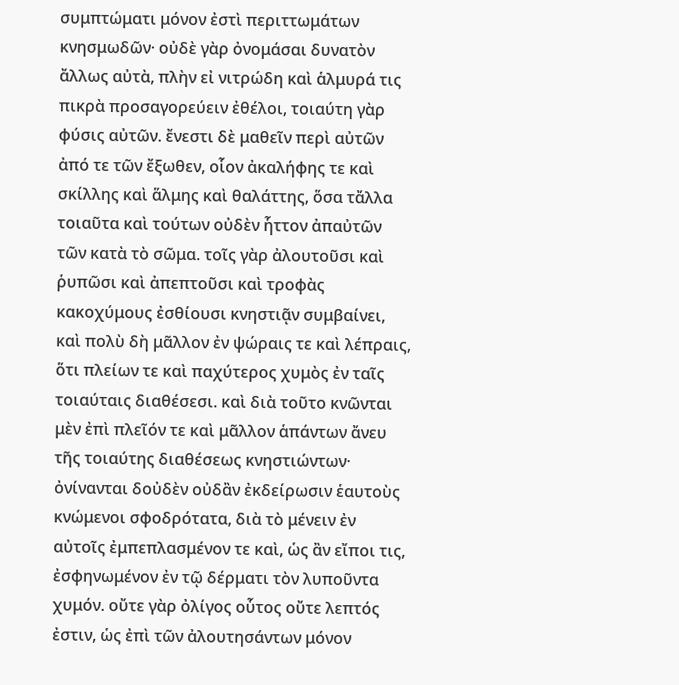συμπτώματι μόνον ἐστὶ περιττωμάτων κνησμωδῶν· οὐδὲ γὰρ ὀνομάσαι δυνατὸν ἄλλως αὐτὰ, πλὴν εἰ νιτρώδη καὶ ἁλμυρά τις πικρὰ προσαγορεύειν ἐθέλοι, τοιαύτη γὰρ φύσις αὐτῶν. ἔνεστι δὲ μαθεῖν περὶ αὐτῶν ἀπό τε τῶν ἔξωθεν, οἷον ἀκαλήφης τε καὶ σκίλλης καὶ ἅλμης καὶ θαλάττης, ὅσα τἄλλα τοιαῦτα καὶ τούτων οὐδὲν ἧττον ἀπαὐτῶν τῶν κατὰ τὸ σῶμα. τοῖς γὰρ ἀλουτοῦσι καὶ ῥυπῶσι καὶ ἀπεπτοῦσι καὶ τροφὰς κακοχύμους ἐσθίουσι κνηστιᾷν συμβαίνει, καὶ πολὺ δὴ μᾶλλον ἐν ψώραις τε καὶ λέπραις, ὅτι πλείων τε καὶ παχύτερος χυμὸς ἐν ταῖς τοιαύταις διαθέσεσι. καὶ διὰ τοῦτο κνῶνται μὲν ἐπὶ πλεῖόν τε καὶ μᾶλλον ἁπάντων ἄνευ τῆς τοιαύτης διαθέσεως κνηστιώντων· ὀνίνανται δοὐδὲν οὐδἂν ἐκδείρωσιν ἑαυτοὺς κνώμενοι σφοδρότατα, διὰ τὸ μένειν ἐν αὐτοῖς ἐμπεπλασμένον τε καὶ, ὡς ἂν εἴποι τις, ἐσφηνωμένον ἐν τῷ δέρματι τὸν λυποῦντα χυμόν. οὔτε γὰρ ὀλίγος οὗτος οὔτε λεπτός ἐστιν, ὡς ἐπὶ τῶν ἀλουτησάντων μόνον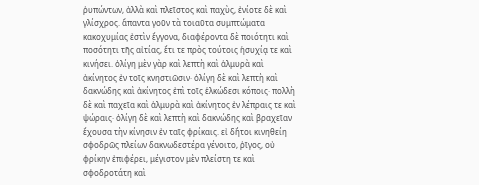ῥυπώντων, ἀλλὰ καὶ πλεῖστος καὶ παχὺς, ἐνίοτε δὲ καὶ γλίσχρος. ἅπαντα γοῦν τὰ τοιαῦτα συμπτώματα κακοχυμίας ἐστὶν ἔγγονα, διαφέροντα δὲ ποιότητι καὶ ποσότητι τῆς αἰτίας, ἔτι τε πρὸς τούτοις ἡσυχίᾳ τε καὶ κινήσει. ὀλίγη μὲν γὰρ καὶ λεπτὴ καὶ ἁλμυρὰ καὶ ἀκίνητος ἐν τοῖς κνηστιῶσιν· ὀλίγη δὲ καὶ λεπτὴ καὶ δακνώδης καὶ ἀκίνητος ἐπὶ τοῖς ἑλκώδεσι κόποις· πολλὴ δὲ καὶ παχεῖα καὶ ἁλμυρὰ καὶ ἀκίνητος ἐν λέπραις τε καὶ ψώραις· ὀλίγη δὲ καὶ λεπτὴ καὶ δακνώδης καὶ βραχεῖαν ἔχουσα τὴν κίνησιν ἐν ταῖς φρίκαις. εἰ δἤτοι κινηθείη σφοδρῶς πλείων δακνωδεστέρα γένοιτο, ῥῖγος, οὐ φρίκην ἐπιφέρει, μέγιστον μὲν πλείστη τε καὶ σφοδροτάτη καὶ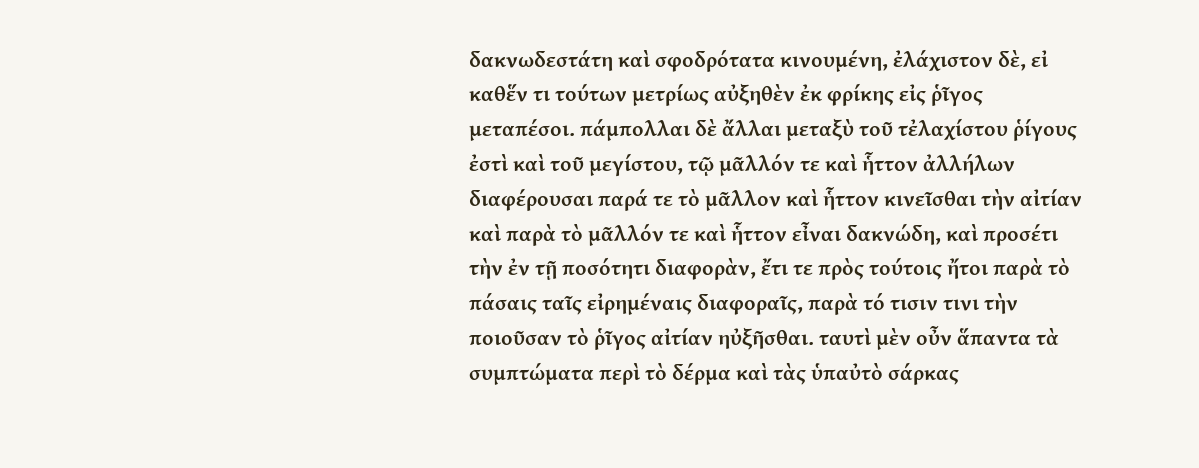δακνωδεστάτη καὶ σφοδρότατα κινουμένη, ἐλάχιστον δὲ, εἰ καθἕν τι τούτων μετρίως αὐξηθὲν ἐκ φρίκης εἰς ῥῖγος μεταπέσοι. πάμπολλαι δὲ ἄλλαι μεταξὺ τοῦ τἐλαχίστου ῥίγους ἐστὶ καὶ τοῦ μεγίστου, τῷ μᾶλλόν τε καὶ ἧττον ἀλλήλων διαφέρουσαι παρά τε τὸ μᾶλλον καὶ ἧττον κινεῖσθαι τὴν αἰτίαν καὶ παρὰ τὸ μᾶλλόν τε καὶ ἧττον εἶναι δακνώδη, καὶ προσέτι τὴν ἐν τῇ ποσότητι διαφορὰν, ἔτι τε πρὸς τούτοις ἤτοι παρὰ τὸ πάσαις ταῖς εἰρημέναις διαφοραῖς, παρὰ τό τισιν τινι τὴν ποιοῦσαν τὸ ῥῖγος αἰτίαν ηὐξῆσθαι. ταυτὶ μὲν οὖν ἅπαντα τὰ συμπτώματα περὶ τὸ δέρμα καὶ τὰς ὑπαὐτὸ σάρκας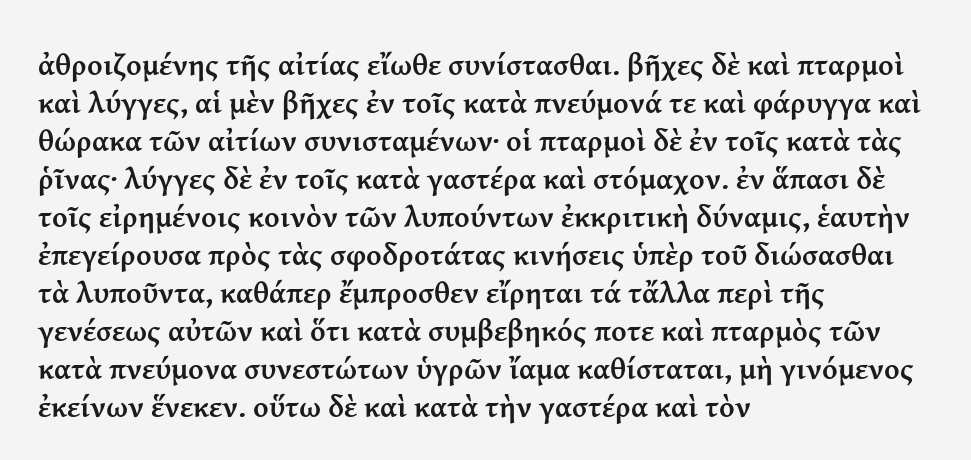ἀθροιζομένης τῆς αἰτίας εἴωθε συνίστασθαι. βῆχες δὲ καὶ πταρμοὶ καὶ λύγγες, αἱ μὲν βῆχες ἐν τοῖς κατὰ πνεύμονά τε καὶ φάρυγγα καὶ θώρακα τῶν αἰτίων συνισταμένων· οἱ πταρμοὶ δὲ ἐν τοῖς κατὰ τὰς ῥῖνας· λύγγες δὲ ἐν τοῖς κατὰ γαστέρα καὶ στόμαχον. ἐν ἅπασι δὲ τοῖς εἰρημένοις κοινὸν τῶν λυπούντων ἐκκριτικὴ δύναμις, ἑαυτὴν ἐπεγείρουσα πρὸς τὰς σφοδροτάτας κινήσεις ὑπὲρ τοῦ διώσασθαι τὰ λυποῦντα, καθάπερ ἔμπροσθεν εἴρηται τά τἄλλα περὶ τῆς γενέσεως αὐτῶν καὶ ὅτι κατὰ συμβεβηκός ποτε καὶ πταρμὸς τῶν κατὰ πνεύμονα συνεστώτων ὑγρῶν ἴαμα καθίσταται, μὴ γινόμενος ἐκείνων ἕνεκεν. οὕτω δὲ καὶ κατὰ τὴν γαστέρα καὶ τὸν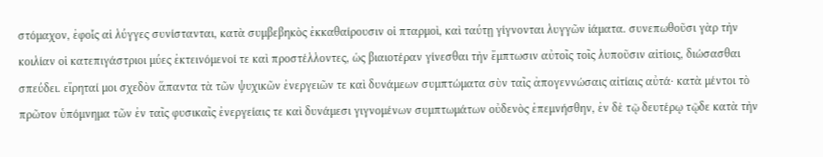στόμαχον, ἐφοἷς αἱ λύγγες συνίστανται, κατὰ συμβεβηκὸς ἐκκαθαίρουσιν οἱ πταρμοὶ, καὶ ταύτῃ γίγνονται λυγγῶν ἰάματα. συνεπωθοῦσι γὰρ τὴν κοιλίαν οἱ κατεπιγάστριοι μύες ἐκτεινόμενοί τε καὶ προστέλλοντες, ὡς βιαιοτέραν γίνεσθαι τὴν ἔμπτωσιν αὐτοῖς τοῖς λυποῦσιν αἰτίοις, διώσασθαι σπεύδει. εἴρηταί μοι σχεδὸν ἅπαντα τὰ τῶν ψυχικῶν ἐνεργειῶν τε καὶ δυνάμεων συμπτώματα σὺν ταῖς ἀπογεννώσαις αἰτίαις αὐτά· κατὰ μέντοι τὸ πρῶτον ὑπόμνημα τῶν ἐν ταῖς φυσικαῖς ἐνεργείαις τε καὶ δυνάμεσι γιγνομένων συμπτωμάτων οὐδενὸς ἐπεμνήσθην, ἐν δὲ τῷ δευτέρῳ τῷδε κατὰ τὴν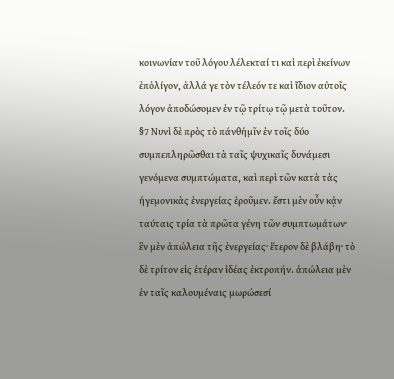κοινωνίαν τοῦ λόγου λέλεκταί τι καὶ περὶ ἐκείνων ἐπὀλίγον, ἀλλά γε τὸν τέλεόν τε καὶ ἴδιον αὐτοῖς λόγον ἀποδώσομεν ἐν τῷ τρίτῳ τῷ μετὰ τοῦτον.
§7 Νυνὶ δὲ πρὸς τὸ πάνθἡμῖν ἐν τοῖς δύο συμπεπληρῶσθαι τὰ ταῖς ψυχικαῖς δυνάμεσι γενόμενα συμπτώματα, καὶ περὶ τῶν κατὰ τὰς ἡγεμονικὰς ἐνεργείας ἐροῦμεν. ἔστι μὲν οὖν κᾀν ταύταις τρία τὰ πρῶτα γένη τῶν συμπτωμάτων· ἓν μὲν ἀπώλεια τῆς ἐνεργείας· ἕτερον δὲ βλάβη· τὸ δὲ τρίτον εἰς ἑτέραν ἰδέας ἐκτροπήν. ἀπώλεια μὲν ἐν ταῖς καλουμέναις μωρώσεσί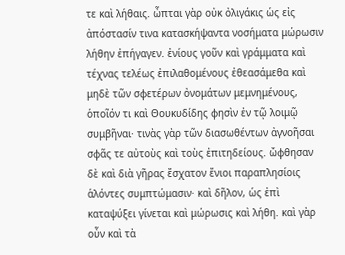τε καὶ λήθαις. ὦπται γὰρ οὐκ ὀλιγάκις ὡς εἰς ἀπόστασίν τινα κατασκήψαντα νοσήματα μώρωσιν λήθην ἐπήγαγεν. ἐνίους γοῦν καὶ γράμματα καὶ τέχνας τελέως ἐπιλαθομένους ἐθεασάμεθα καὶ μηδὲ τῶν σφετέρων ὀνομάτων μεμνημένους, ὁποῖόν τι καὶ Θουκυδίδης φησὶν ἐν τῷ λοιμῷ συμβῆναι· τινὰς γὰρ τῶν διασωθέντων ἀγνοῆσαι σφᾶς τε αὐτοὺς καὶ τοὺς ἐπιτηδείους. ὤφθησαν δὲ καὶ διὰ γῆρας ἔσχατον ἔνιοι παραπλησίοις ἁλόντες συμπτώμασιν· καὶ δῆλον, ὡς ἐπὶ καταψύξει γίνεται καὶ μώρωσις καὶ λήθη. καὶ γὰρ οὖν καὶ τὰ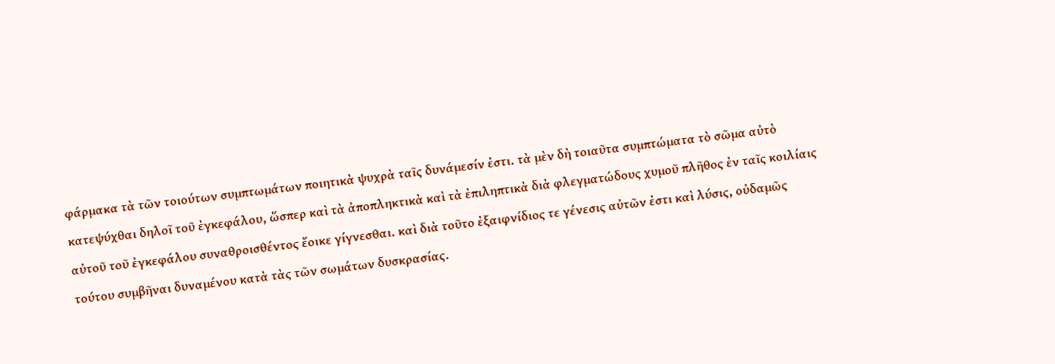φάρμακα τὰ τῶν τοιούτων συμπτωμάτων ποιητικὰ ψυχρὰ ταῖς δυνάμεσίν ἐστι. τὰ μὲν δὴ τοιαῦτα συμπτώματα τὸ σῶμα αὐτὸ κατεψύχθαι δηλοῖ τοῦ ἐγκεφάλου, ὥσπερ καὶ τὰ ἀποπληκτικὰ καὶ τὰ ἐπιληπτικὰ διὰ φλεγματώδους χυμοῦ πλῆθος ἐν ταῖς κοιλίαις αὐτοῦ τοῦ ἐγκεφάλου συναθροισθέντος ἔοικε γίγνεσθαι. καὶ διὰ τοῦτο ἐξαιφνίδιος τε γένεσις αὐτῶν ἐστι καὶ λύσις, οὐδαμῶς τούτου συμβῆναι δυναμένου κατὰ τὰς τῶν σωμάτων δυσκρασίας.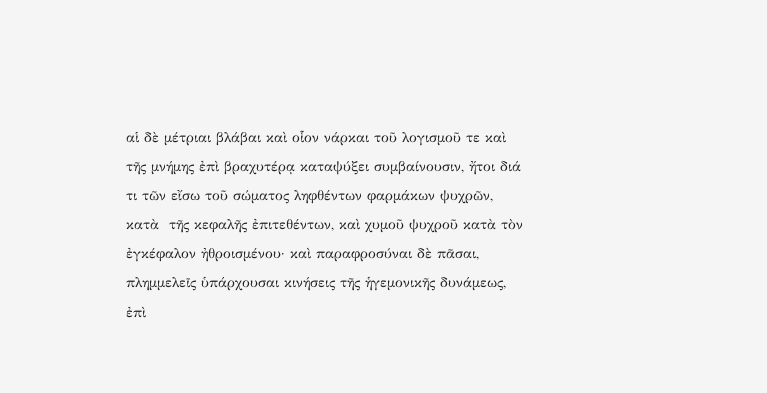αἱ δὲ μέτριαι βλάβαι καὶ οἷον νάρκαι τοῦ λογισμοῦ τε καὶ τῆς μνήμης ἐπὶ βραχυτέρᾳ καταψύξει συμβαίνουσιν, ἤτοι διά τι τῶν εἴσω τοῦ σώματος ληφθέντων φαρμάκων ψυχρῶν, κατὰ  τῆς κεφαλῆς ἐπιτεθέντων, καὶ χυμοῦ ψυχροῦ κατὰ τὸν ἐγκέφαλον ἠθροισμένου· καὶ παραφροσύναι δὲ πᾶσαι, πλημμελεῖς ὑπάρχουσαι κινήσεις τῆς ἡγεμονικῆς δυνάμεως, ἐπὶ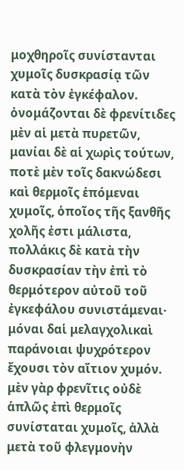μοχθηροῖς συνίστανται χυμοῖς δυσκρασίᾳ τῶν κατὰ τὸν ἐγκέφαλον. ὀνομάζονται δὲ φρενίτιδες μὲν αἱ μετὰ πυρετῶν, μανίαι δὲ αἱ χωρὶς τούτων, ποτὲ μὲν τοῖς δακνώδεσι καὶ θερμοῖς ἑπόμεναι χυμοῖς, ὁποῖος τῆς ξανθῆς χολῆς ἐστι μάλιστα, πολλάκις δὲ κατὰ τὴν δυσκρασίαν τὴν ἐπὶ τὸ θερμότερον αὐτοῦ τοῦ ἐγκεφάλου συνιστάμεναι· μόναι δαἱ μελαγχολικαὶ παράνοιαι ψυχρότερον ἔχουσι τὸν αἴτιον χυμόν. μὲν γὰρ φρενῖτις οὐδὲ ἁπλῶς ἐπὶ θερμοῖς συνίσταται χυμοῖς, ἀλλὰ μετὰ τοῦ φλεγμονὴν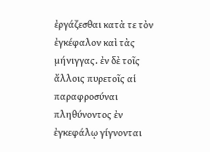ἐργάζεσθαι κατὰ τε τὸν ἐγκέφαλον καὶ τὰς μήνιγγας. ἐν δὲ τοῖς ἄλλοις πυρετοῖς αἱ παραφροσύναι πληθύνοντος ἐν ἐγκεφάλῳ γίγνονται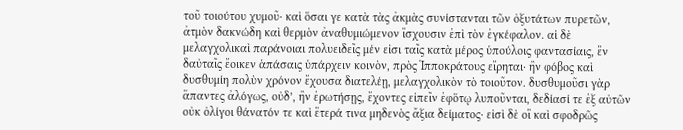τοῦ τοιούτου χυμοῦ· καὶ ὅσαι γε κατὰ τὰς ἀκμὰς συνίστανται τῶν ὀξυτάτων πυρετῶν, ἀτμὸν δακνώδη καὶ θερμὸν ἀναθυμιώμενον ἴσχουσιν ἐπὶ τὸν ἐγκέφαλον. αἱ δὲ μελαγχολικαὶ παράνοιαι πολυειδεῖς μέν εἰσι ταῖς κατὰ μέρος ὑπούλοις φαντασίαις, ἓν δαὐταῖς ἔοικεν ἁπάσαις ὑπάρχειν κοινὸν, πρὸς Ἱπποκράτους εἴρηται· ἢν φόβος καὶ δυσθυμίη πολὺν χρόνον ἔχουσα διατελέῃ, μελαγχολικὸν τὸ τοιοῦτον. δυσθυμοῦσι γὰρ ἅπαντες ἀλόγως, οὐδ’, ἢν ἐρωτήσῃς, ἔχοντες εἰπεῖν ἐφὅτῳ λυποῦνται, δεδίασί τε ἐξ αὐτῶν οὐκ ὀλίγοι θάνατόν τε καὶ ἕτερά τινα μηδενὸς ἄξια δείματος· εἰσὶ δὲ οἳ καὶ σφοδρῶς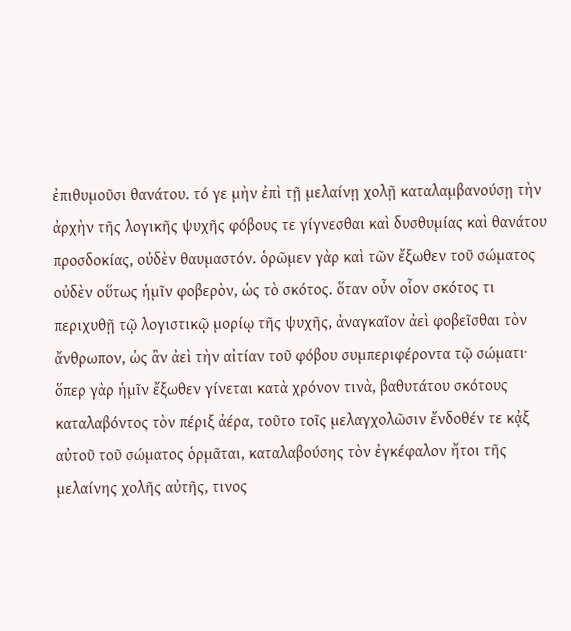ἐπιθυμοῦσι θανάτου. τό γε μὴν ἐπὶ τῇ μελαίνῃ χολῇ καταλαμβανούσῃ τὴν ἀρχὴν τῆς λογικῆς ψυχῆς φόβους τε γίγνεσθαι καὶ δυσθυμίας καὶ θανάτου προσδοκίας, οὐδὲν θαυμαστόν. ὁρῶμεν γὰρ καὶ τῶν ἔξωθεν τοῦ σώματος οὐδὲν οὕτως ἡμῖν φοβερὸν, ὡς τὸ σκότος. ὅταν οὖν οἷον σκότος τι περιχυθῇ τῷ λογιστικῷ μορίῳ τῆς ψυχῆς, ἀναγκαῖον ἀεὶ φοβεῖσθαι τὸν ἄνθρωπον, ὡς ἂν ἀεὶ τὴν αἰτίαν τοῦ φόβου συμπεριφέροντα τῷ σώματι· ὅπερ γὰρ ἡμῖν ἔξωθεν γίνεται κατὰ χρόνον τινὰ, βαθυτάτου σκότους καταλαβόντος τὸν πέριξ ἀέρα, τοῦτο τοῖς μελαγχολῶσιν ἔνδοθέν τε κᾀξ αὐτοῦ τοῦ σώματος ὁρμᾶται, καταλαβούσης τὸν ἐγκέφαλον ἤτοι τῆς μελαίνης χολῆς αὐτῆς, τινος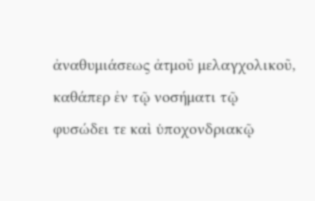ἀναθυμιάσεως ἀτμοῦ μελαγχολικοῦ, καθάπερ ἐν τῷ νοσήματι τῷ φυσώδει τε καὶ ὑποχονδριακῷ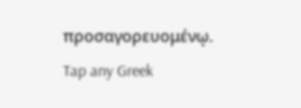προσαγορευομένῳ.
Tap any Greek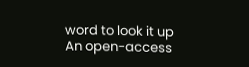word to look it up
An open-access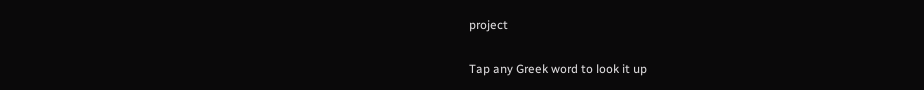project

Tap any Greek word to look it up